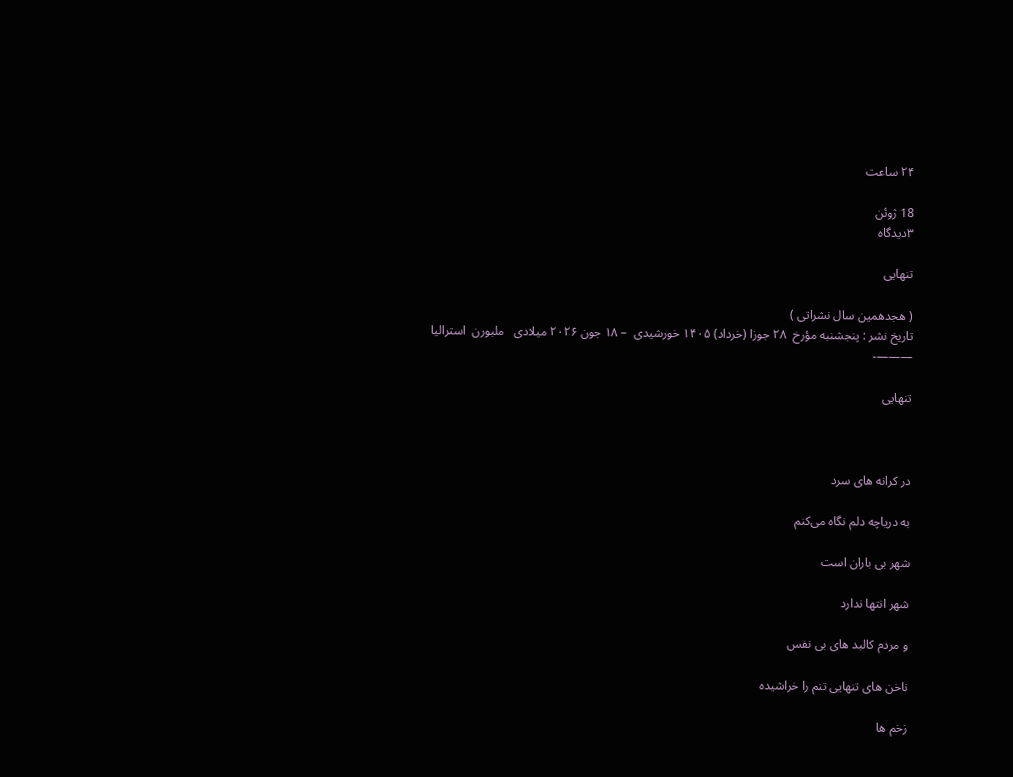۲۴ ساعت

18 ژوئن
۳دیدگاه

تنهایی

( هجدهمین سال نشراتی )
تاریخ نشر : پنجشنبه مؤرخ  ۲۸ جوزا (خرداد) ۱۴۰۵ خورشیدی  – ۱۸ جون ۲۰۲۶ میلادی   ملبورن  استرالیا
———-

تنهایی



در کرانه های سرد

به دریاچه دلم نگاه می‌کنم

شهر بی‌ باران است

شهر انتها ندارد

و مردم کالبد های بی‌ نفس

ناخن های تنهایی تنم را خراشیده

زخم ها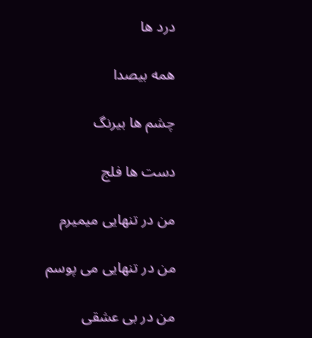درد ها

همه بیصدا

چشم ها بیرنگ

دست ها فلج

من در تنهایی میمیرم

من در تنهایی می‌ پوسم

من در بی‌ عشقی‌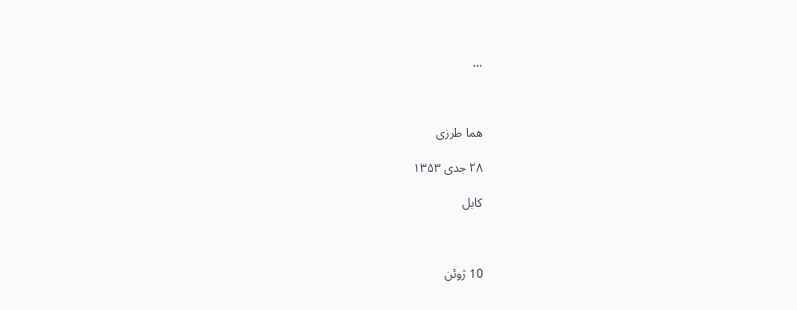…



هما طرزی

۲۸ جدی ۱۳۵۳

کابل



10 ژوئن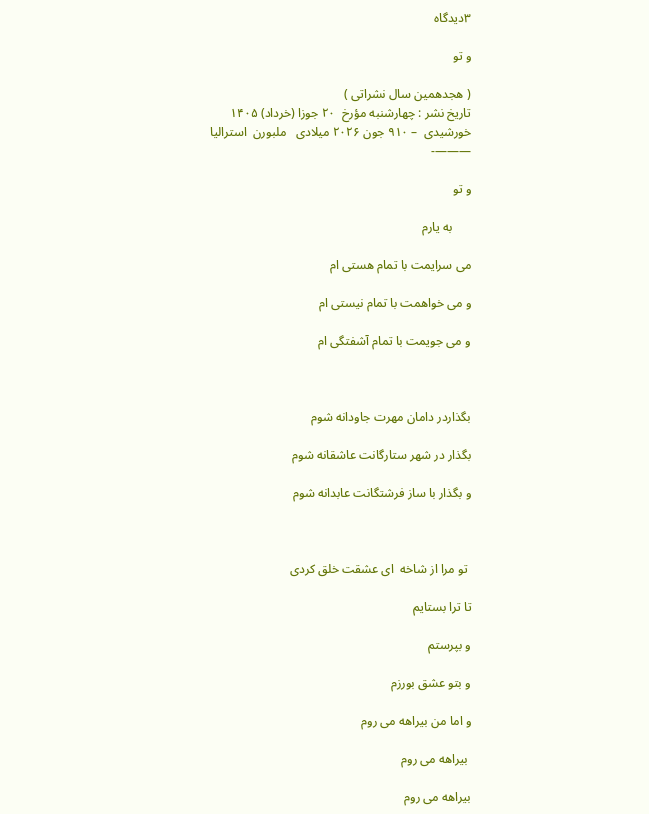۳دیدگاه

و تو

( هجدهمین سال نشراتی )
تاریخ نشر : چهارشنبه مؤرخ  ۲۰ جوزا (خرداد) ۱۴۰۵ خورشیدی  – ۹۱۰ جون ۲۰۲۶ میلادی   ملبورن  استرالیا
———-

و تو

      به یارم

می سرایمت با تمام هستی ام

و می خواهمت با تمام نیستی ام

و می جویمت با تمام آشفتگی ام



بگذاردر دامان مهرت جاودانه شوم

بگذار در شهر ستارگانت عاشقانه شوم

و بگذار با ساز فرشتگانت عابدانه شوم



 تو مرا از شاخه  ای عشقت خلق کردی

تا ترا بستایم

و بپرستم

و بتو عشق بورزم

و اما من بیراهه می روم

 بیراهه می روم

بیراهه می روم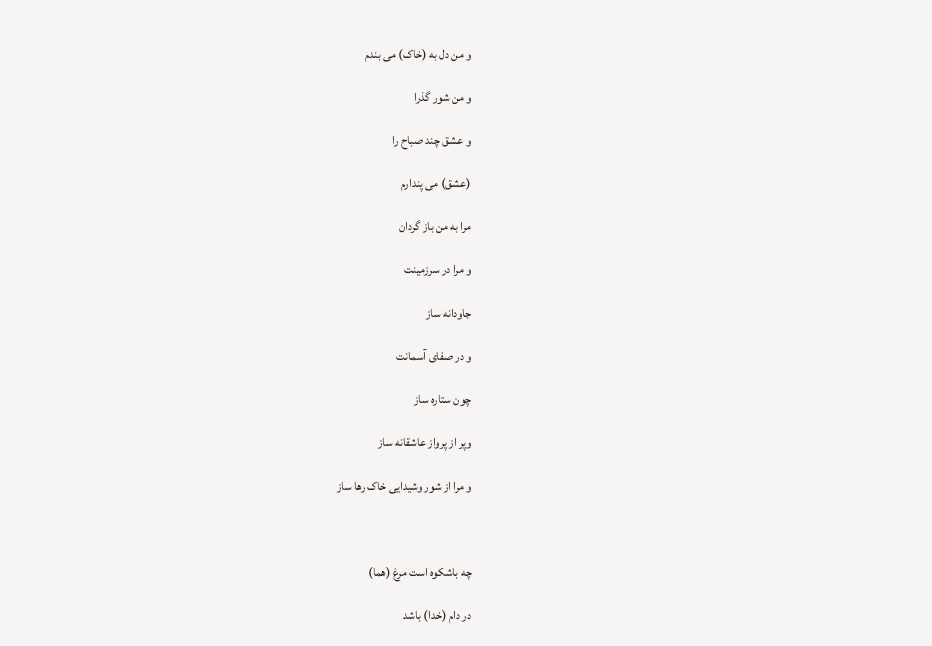و من دل به (خاک) می بندم

و من شور گذرا

و عشق چند صباح را

(عشق) می پندارم

مرا به من باز گردان

و مرا در سرزمینت

جاودانه ساز

و در صفای آسمانت

چون ستاره ساز

وپر از پرواز عاشقانه ساز

و مرا از شور وشیدایی خاک رها ساز



چه باشکوه است مرغ (هما)

در دام (خدا) باشد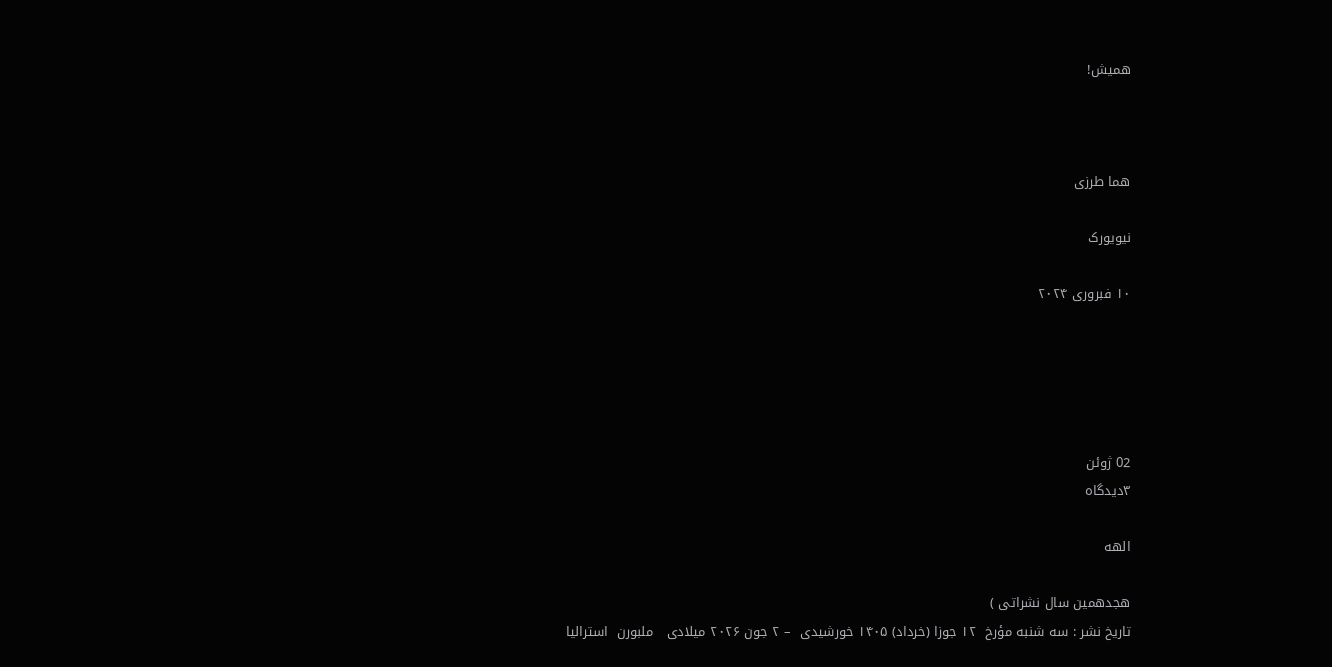همیش!



هما طرزی

نیویورک

۱۰ فبروری ۲۰۲۴





02 ژوئن
۳دیدگاه

الهه

هجدهمین سال نشراتی )
تاریخ نشر : سه شنبه مؤرخ  ۱۲ جوزا (خرداد) ۱۴۰۵ خورشیدی  – ۲ جون ۲۰۲۶ میلادی   ملبورن  استرالیا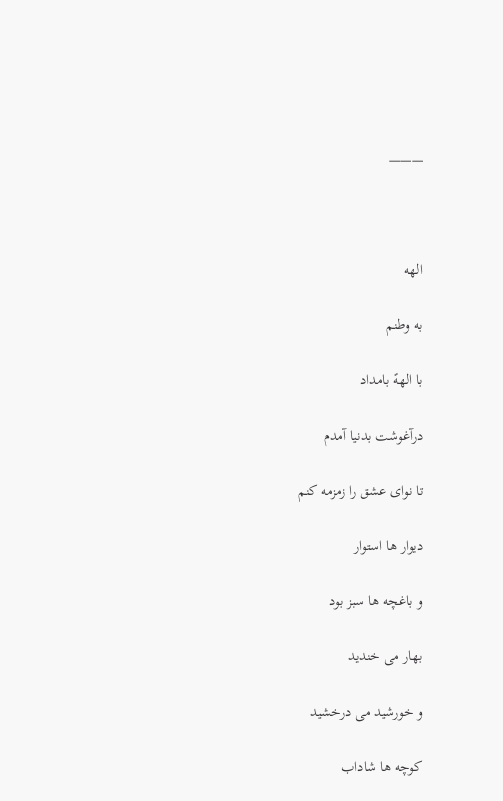———



الهه

به وطنم

با الههً بامداد

درآغوشت بدنیا آمدم

تا نوای عشق را زمزمه کنم

دیوار ها استوار

و باغچه ها سبز بود

بهار می خندید

و خورشید می درخشید

کوچه ها شاداب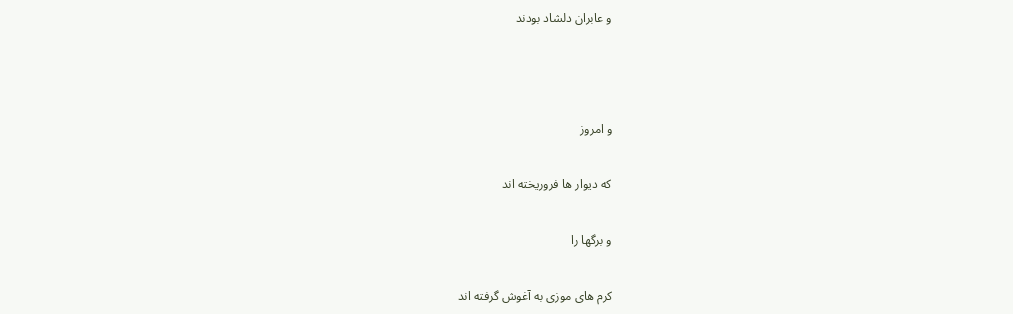و عابران دلشاد بودند



و امروز

که دیوار ها فروریخته اند

و برگها را

کرم های موزی به آغوش گرفته اند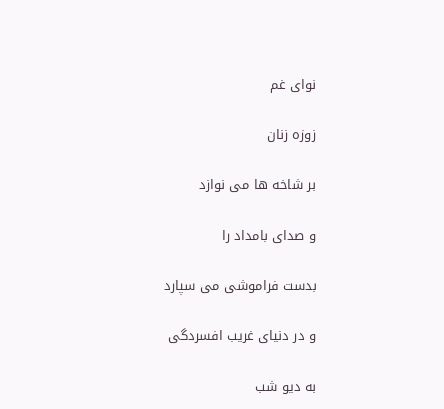نوای غم

زوزه زنان

بر شاخه ها می نوازد

و صدای بامداد را

بدست فراموشی می سپارد

و در دنیای غریب افسردگی

به دیو شب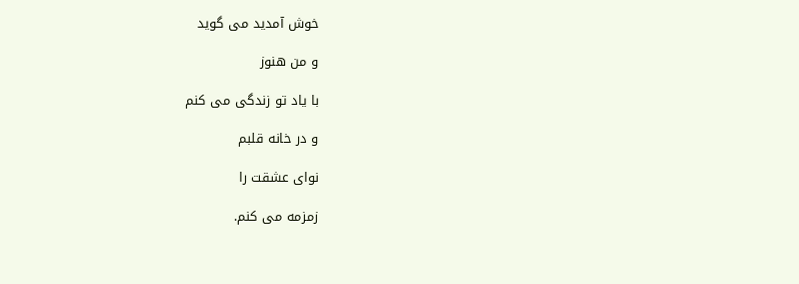خوش آمدید می گوید

و من هنوز

با یاد تو زندگی می کنم

و در خانه قلبم

نوای عشقت را

زمزمه می کنم.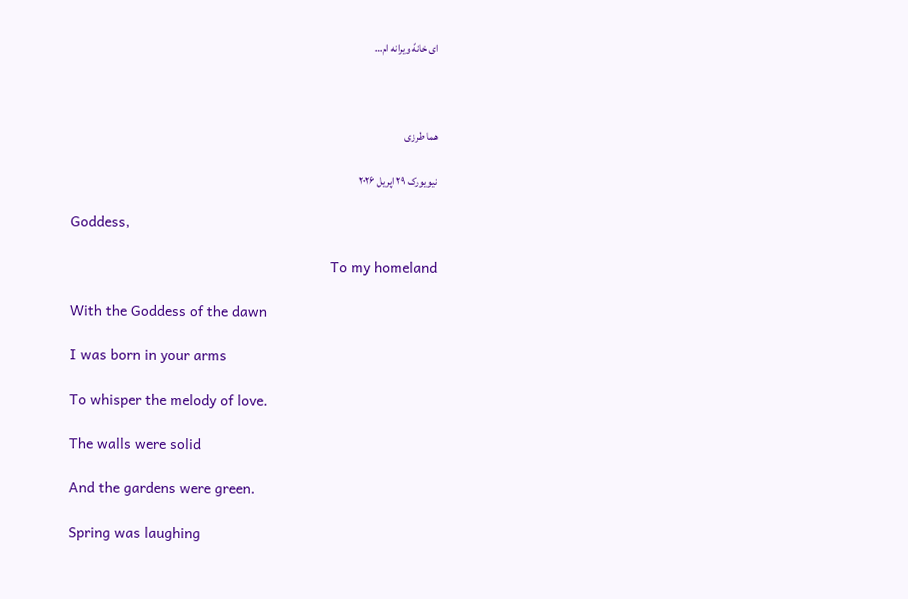ای خانهً ویرانه ام…



هما طرزی

نیویورک ۲۹ اپریل ۲۰۲۶

Goddess,

                                                                 To my homeland

With the Goddess of the dawn

I was born in your arms

To whisper the melody of love.

The walls were solid

And the gardens were green.

Spring was laughing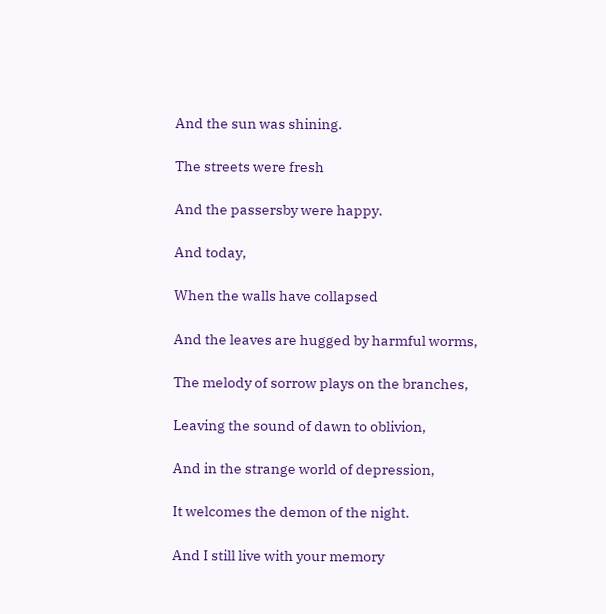And the sun was shining.

The streets were fresh

And the passersby were happy.

And today,

When the walls have collapsed

And the leaves are hugged by harmful worms,

The melody of sorrow plays on the branches,

Leaving the sound of dawn to oblivion,

And in the strange world of depression,

It welcomes the demon of the night.

And I still live with your memory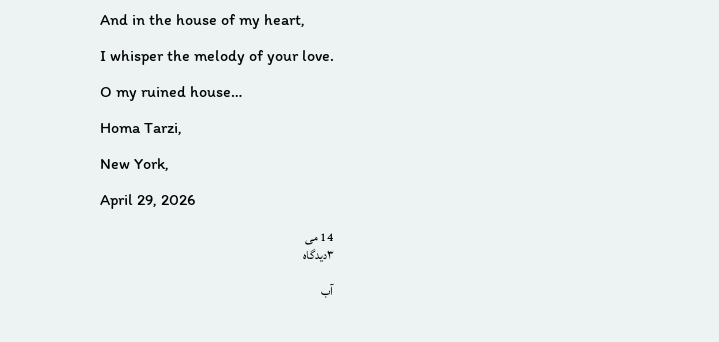And in the house of my heart,

I whisper the melody of your love.

O my ruined house…

Homa Tarzi,

New York,

April 29, 2026

14 می
۳دیدگاه

آب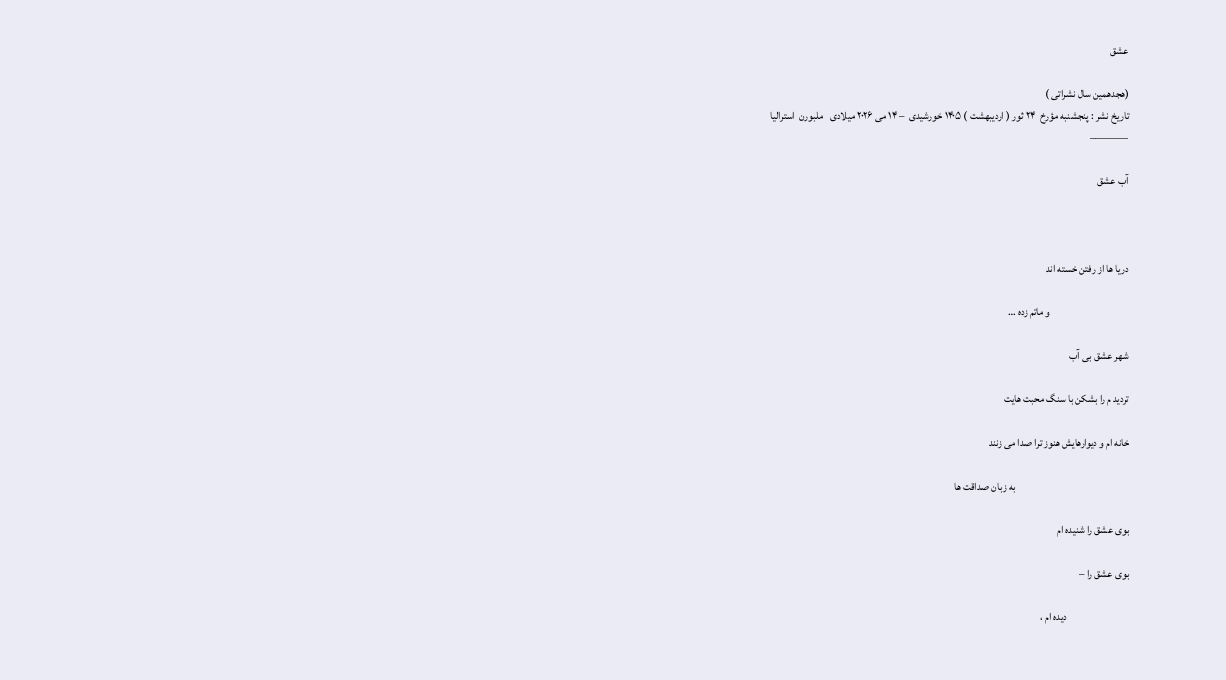عشق

(هجدهمین سال نشراتی )
تاریخ نشر : پنجشنبه مؤرخ  ۲۴ ثور ( اردیبهشت ) ۱۴۰۵ خورشیدی  – ۱۴ می ۲۰۲۶ میلادی   ملبورن  استرالیا
———–

آب عشق



دریا ها از رفتن خسته ا‌ند

                                     و ماتم زده …

شهر عشق بی‌ آب

تردید م را بشکن با سنگ محبت هایت

خانه ام و دیوارهایش هنوز ترا صدا می‌ زنند

                                                     به زبان صداقت ها

بوی عشق را شنیده ام

بوی عشق را –

                             دیده ام ،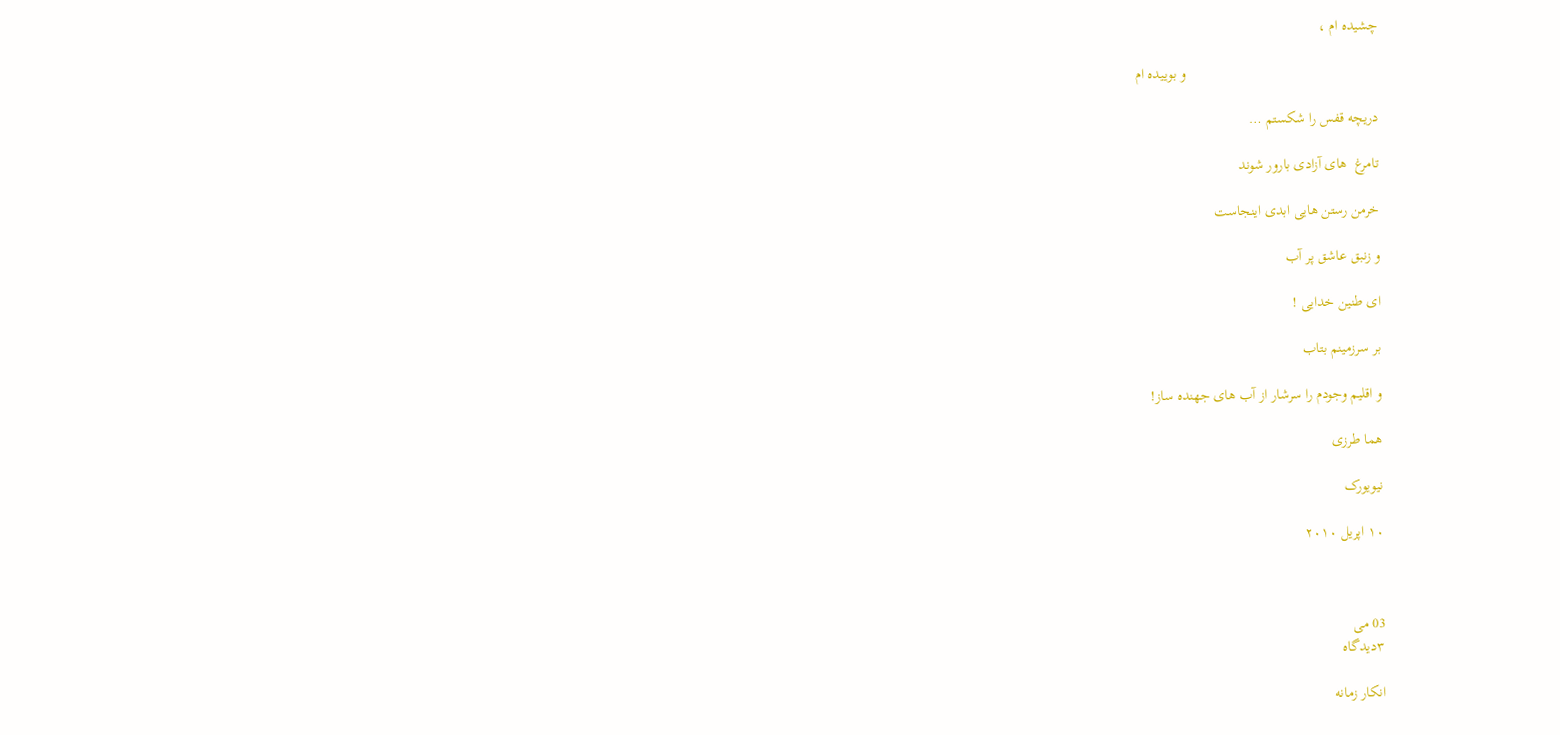چشیده ام ،

                                                   و بوییده ام

دریچه قفس را شکستم …

تامرغ  های آزادی بارور شوند

خرمن رستن هایی ابدی اینجاست

و زنبق عاشق پر آب

ای طنین خدایی !

بر سرزمینم بتاب

و اقلیم وجودم را سرشار از آب های جهنده ساز!

هما طرزی

نیویورک

۱۰ اپریل ۲۰۱۰



03 می
۳دیدگاه

انکار زمانه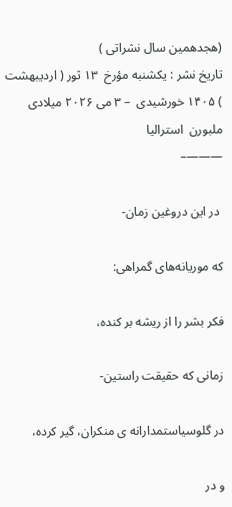(هجدهمین سال نشراتی )
تاریخ نشر : یکشنبه مؤرخ  ۱۳ ثور ( اردیبهشت ) ۱۴۰۵ خورشیدی  – ۳ می ۲۰۲۶ میلادی   ملبورن  استرالیا
———–

 در این دروغین زمان-

که موریانه‌های گمراهی:

فکر بشر را از ریشه بر کنده،

زمانی که حقیقت راستین-

در گلوسیاستمدارانه‌ ی منکران، گیر کرده،

و در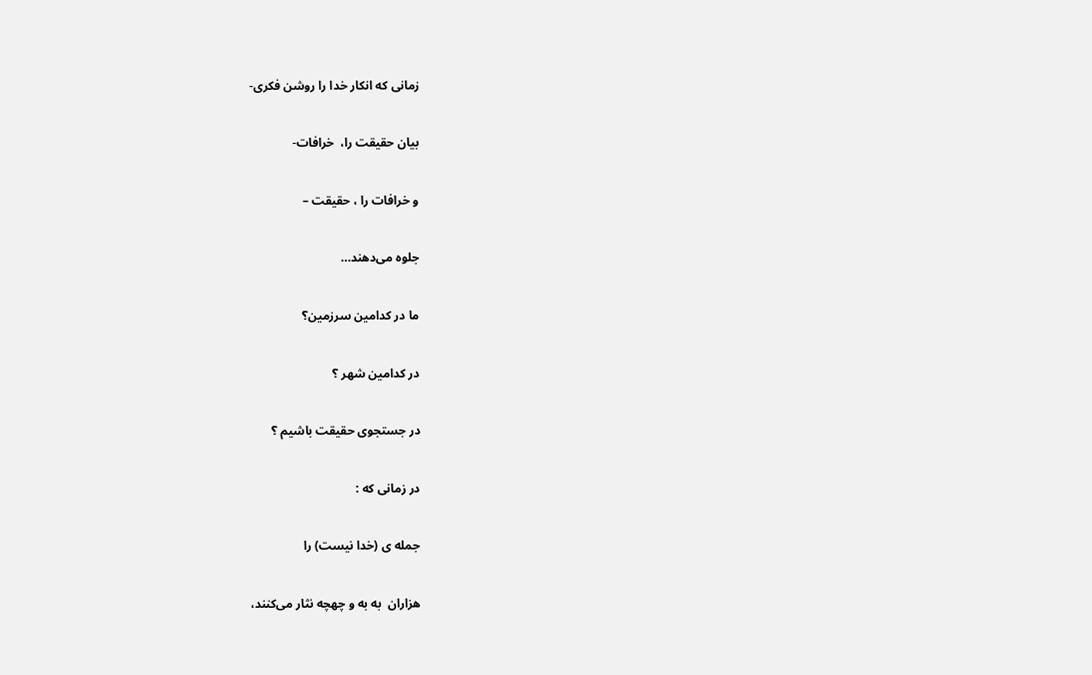زمانی که انکار خدا را روشن فکری-

بیان حقیقت را،  خرافات-

و خرافات را ، حقیقت –

جلوه می‌‌دهند…

ما در کدامین سرزمین؟

در کدامین شهر ؟

در جستجوی حقیقت باشیم ؟

در زمانی که :

جمله ی (خدا نیست) را

هزاران  به به و چهچه نثار می‌‌کنند،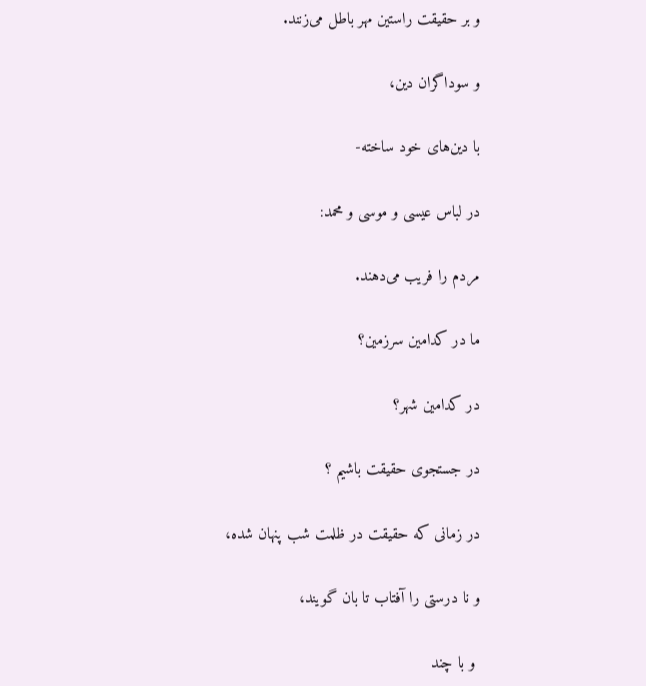و بر حقیقت راستین مهر باطل می‌‌زنند.

و سوداگران دین،

با دین‌های خود ساخته-

در لباس عیسی و موسی‌ و محمد:

مردم را فریب می‌‌دهند.

ما در کدامین سرزمین؟

در کدامین شهر؟

در جستجوی حقیقت باشیم ؟

در زمانی که حقیقت در ظلمت شب پنهان شده،

و نا‌ درستی را آفتاب تا بان گویند،

 و با چند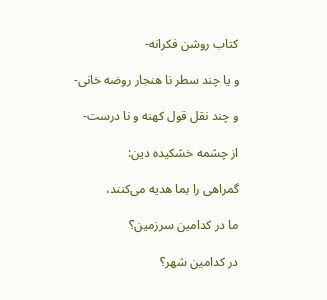کتاب روشن فکرانه-

و یا چند سطر نا‌ هنجار روضه خانی-

و چند نقل قول کهنه و نا‌ درست-

از چشمه خشکیده دین:

گمراهی را بما هدیه می‌‌کنند،

ما در کدامین سرزمین؟

در کدامین شهر؟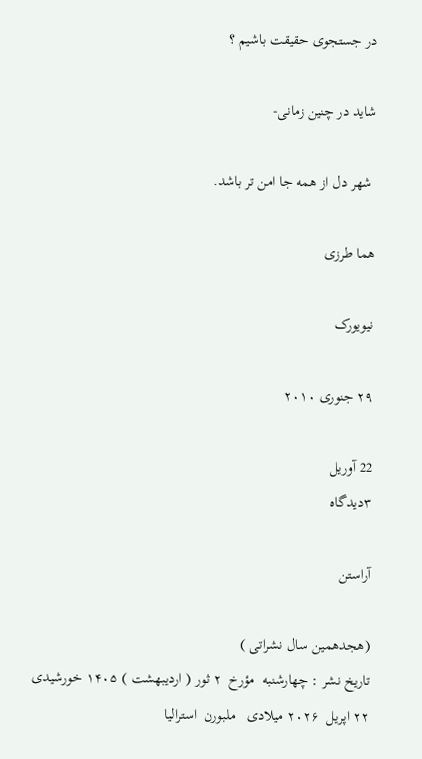در جستجوی حقیقت باشیم ؟

شاید در چنین زمانی‌-

 شهر دل از همه جا امن تر باشد.

هما طرزی

نیویورک

۲۹ جنوری ۲۰۱۰

22 آوریل
۳دیدگاه

آراستن

(هجدهمین سال نشراتی )
تاریخ نشر : چهارشنبه  مؤرخ  ۲ ثور ( اردیبهشت ) ۱۴۰۵ خورشیدی   ۲۲ اپریل  ۲۰۲۶ میلادی   ملبورن  استرالیا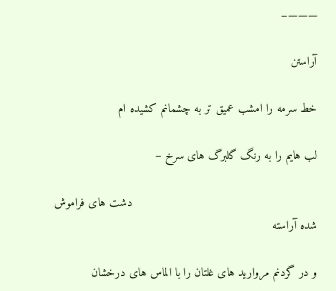———–

آراستن

خط سرمه را امشب عمیق تر به چشمانم کشیده ام

لب هایم را به رنگ گلبرگ های سرخ –

                                                     دشت های فراموش شده آراسته

و در گردنم مروارید های غلتان را با الماس های درخشان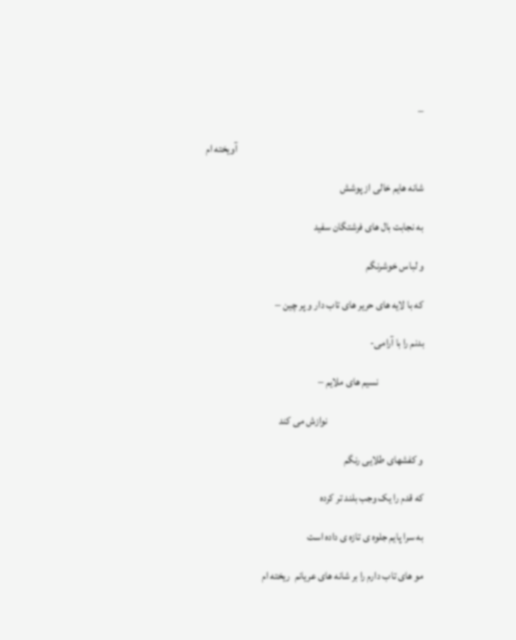–

                                                                                        آویخته ام

شانه‌ هایم خالی‌ از پوشش

به نجابت بال های فرشتگان سفید

و لباس خوشرنگم

که با لایه های حریر های تاب دار و پر چین –

بدنم را با آرامی-

                     نسیم های ملایم –

                                             نوازش می‌ کند

و کفشهای طلایی رنگم

که قدم را یک وجب بلند تر کرده

به سرا پایم جلوه ی تازه ی داده است

مو های تاب دارم را بر شانه‌ های عریانم  ریخته ام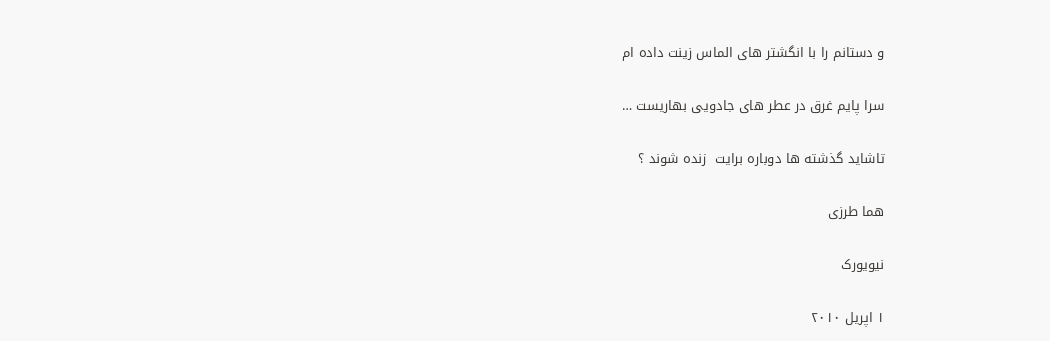و دستانم را با انگشتر های الماس زینت داده ام

سرا پایم غرق در عطر های جادویی بهاریست …

تاشاید گذشته ها دوباره برایت  زنده شوند ؟

هما طرزی

نیویورک

۱ اپریل ۲۰۱۰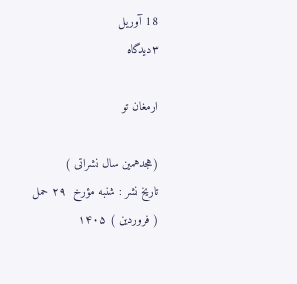18 آوریل
۳دیدگاه

ارمغان تو

(هجدهمین سال نشراتی )
تاریخ نشر : شنبه مؤرخ  ۲۹ حمل  ( فروردین ) ۱۴۰۵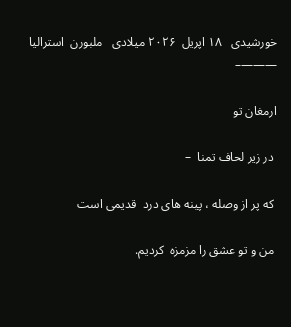خورشیدی   ۱۸ اپریل  ۲۰۲۶ میلادی   ملبورن  استرالیا
———–

ارمغان تو

 در زیر لحاف تمنا  –

 که پر از وصله ، پینه ‌های درد  قدیمی است

 من و تو عشق را مزمزه  کردیم.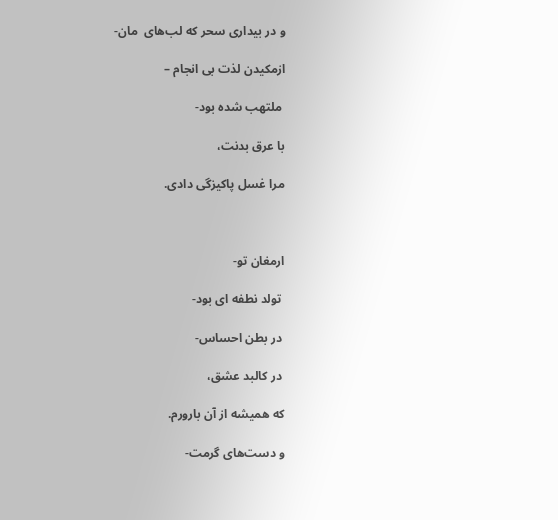و در بیداری سحر که لب‌های  مان-

ازمکیدن ‌لذت بی‌ انجام –

 ملتهب شده بود-

با عرق بدنت،

مرا غسل پاکیزگی دادی.



ارمغان تو-

 تولد نطفه ای‌ بود-

 در بطن احساس-

 در کالبد عشق،

که همیشه از آن بارورم.

و دست‌های گرمت-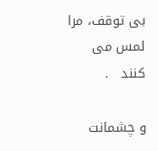بی‌ توقف، مرا لمس می کنند   .

و چشمانت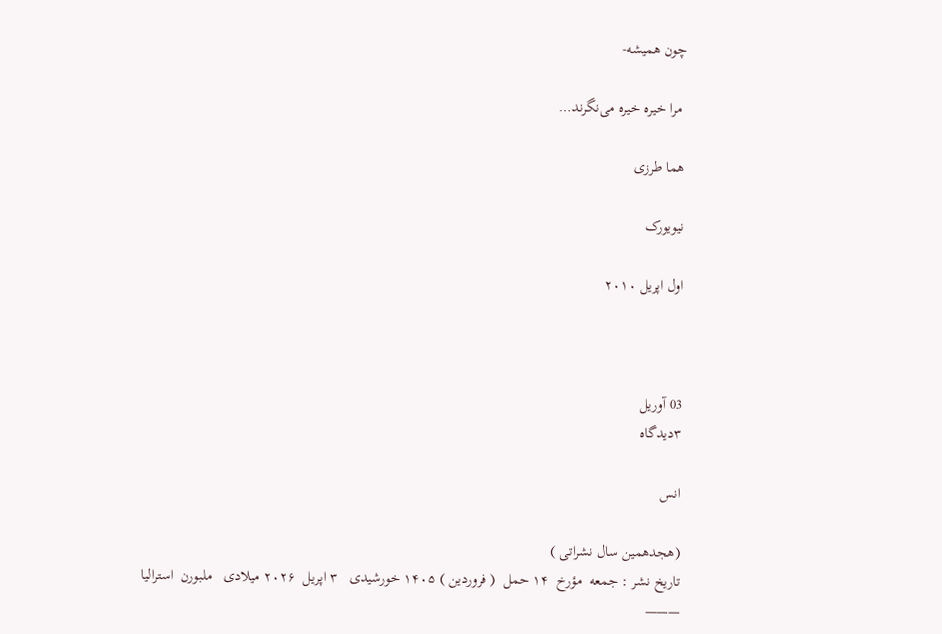چون همیشه-

 مرا خیره خیره می‌‌نگرند…

هما طرزی

نیویورک

اول اپریل ۲۰۱۰



03 آوریل
۳دیدگاه

انس

(هجدهمین سال نشراتی )
تاریخ نشر : جمعه  مؤرخ  ۱۴ حمل  ( فروردین ) ۱۴۰۵ خورشیدی   ۳ اپریل  ۲۰۲۶ میلادی   ملبورن  استرالیا
———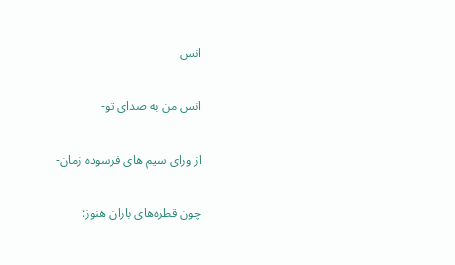انس

انس من به صدای تو-

از ورای سیم های فرسوده زمان-

چون قطره‌های باران هنوز: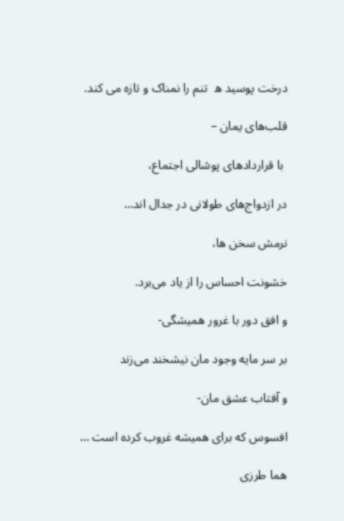درخت پوسید ه  تنم را نمناک و تازه می کند.

قلب‌های یمان –

 با قرارداد‌های پوشالی اجتماع،

در ازدواج‌های طولانی در جدال اند…

نرمش سخن ها،

خشونت احساس را از یاد می‌‌برد.

و افق دور با غرور همیشگی-

بر سر مایه وجود مان نیشخند می‌‌زند

و آفتاب عشق مان-

افسوس که برای همیشه غروب کرده است …

هما طرزی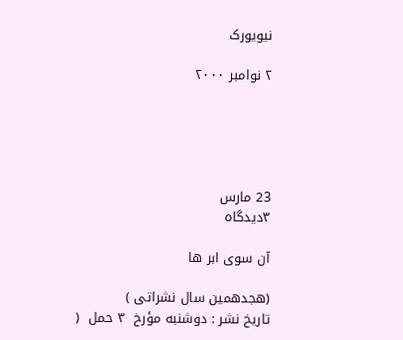نیویورک

۲ نوامبر ۲۰۰۰





23 مارس
۳دیدگاه

آن سوی ابر ها

(هجدهمین سال نشراتی )
تاریخ نشر : دوشنبه مؤرخ  ۳ حمل  (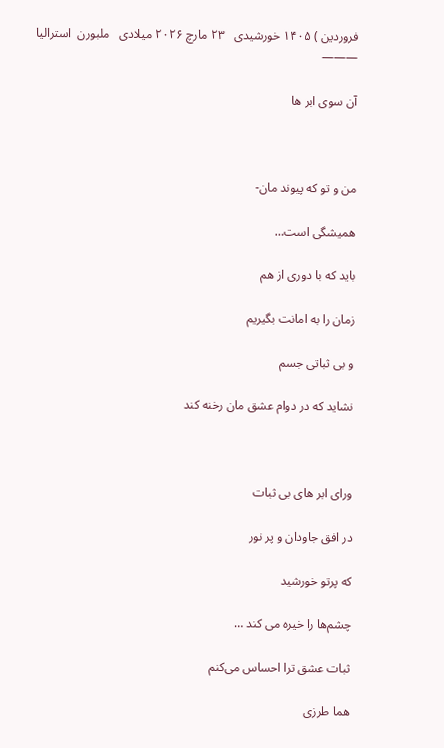فروردین ) ۱۴۰۵ خورشیدی   ۲۳ مارچ ۲۰۲۶ میلادی   ملبورن  استرالیا
———

آن سوی ابر ها



من و تو که پیوند مان-

همیشگی است…

باید که با دوری از هم

زمان را به امانت بگیریم

و بی ثباتی جسم

نشاید که در دوام عشق مان رخنه کند



ورای ابر های بی ثبات

در افق جاودان و پر نور

که پرتو خورشید

چشم‌ها را خیره می‌ کند …

ثبات عشق ترا احساس می‌‌کنم

هما طرزی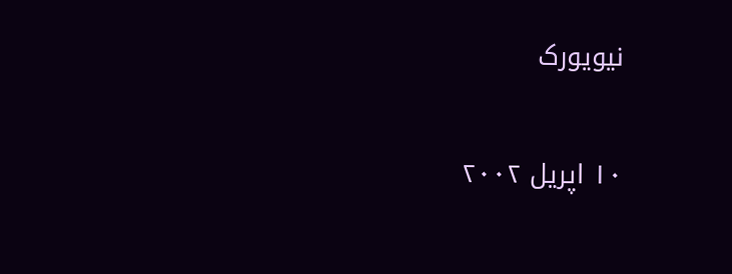نیویورک

۱۰ اپریل ۲۰۰۲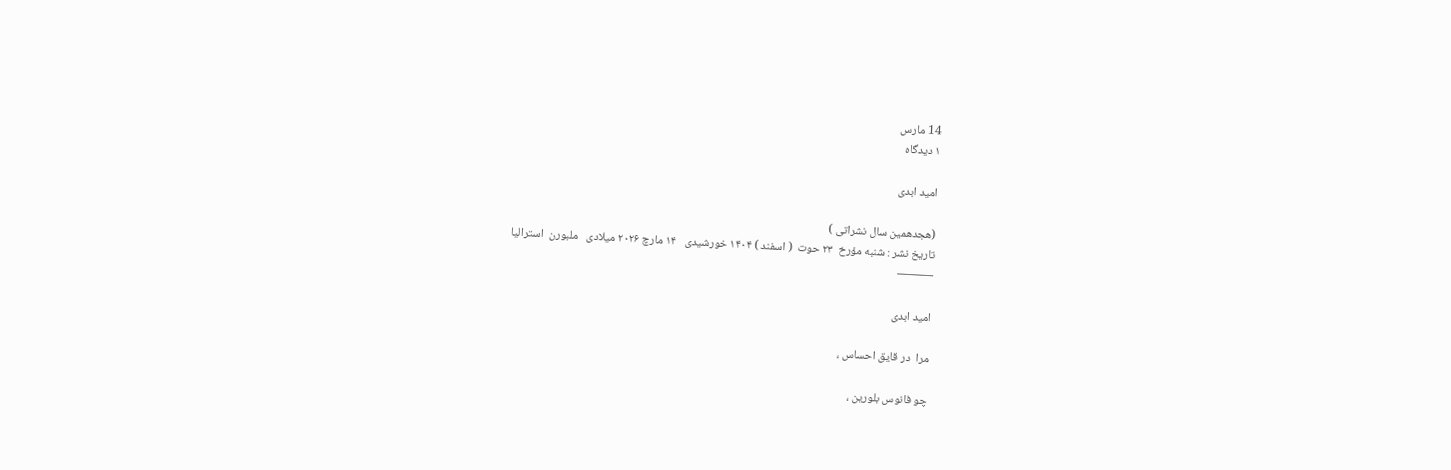14 مارس
۱ دیدگاه

امید ابدی

(هجدهمین سال نشراتی )
تاریخ نشر : شنبه مؤرخ  ۲۳ حوت  ( اسفند ) ۱۴۰۴ خورشیدی   ۱۴ مارچ ۲۰۲۶ میلادی   ملبورن  استرالیا
———

امید ابدی

مرا  در قایق احساس ،

چو فانوس بلورین ،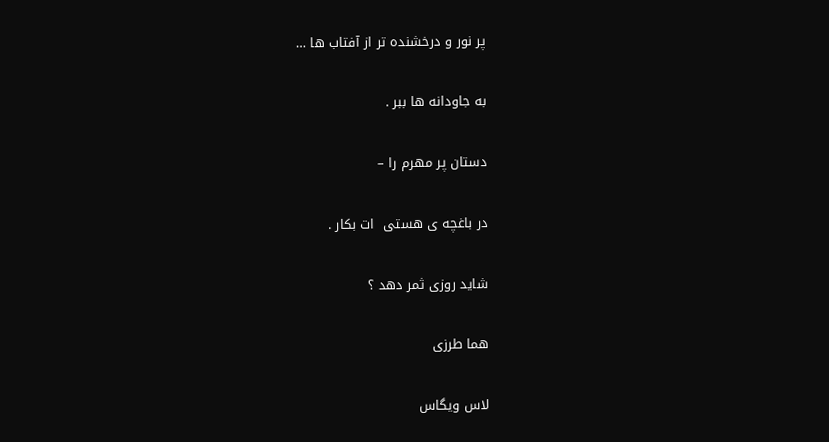پر نور و درخشنده تر از آفتاب ها …

به جاودانه ها ببر .

دستان پر مهرم را –

در باغچه ی هستی‌  ات بکار .

شاید روزی ثمر دهد ؟

هما طرزی

لاس ویگاس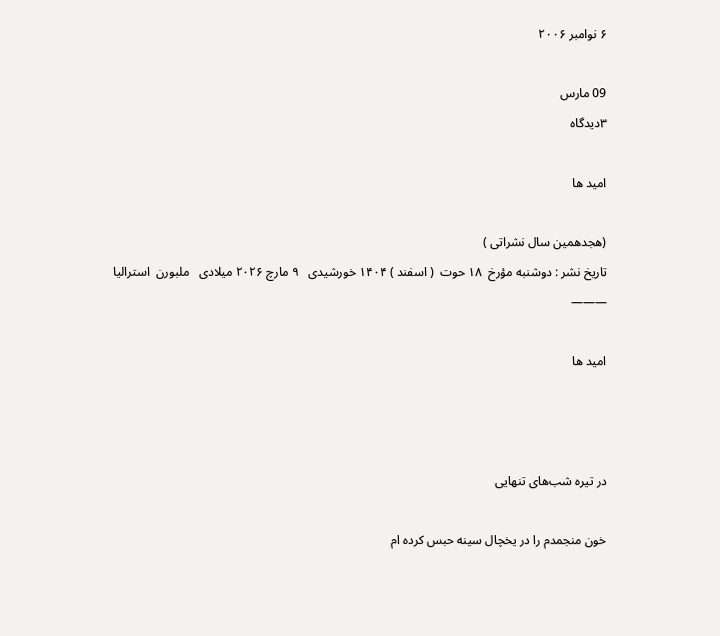۶ نوامبر ۲۰۰۶

09 مارس
۳دیدگاه

امید ها

(هجدهمین سال نشراتی )
تاریخ نشر : دوشنبه مؤرخ  ۱۸ حوت  ( اسفند ) ۱۴۰۴ خورشیدی   ۹ مارچ ۲۰۲۶ میلادی   ملبورن  استرالیا
———

امید ها



در تیره شب‌های تنهایی

خون منجمدم را در یخچال سینه حبس کرده ام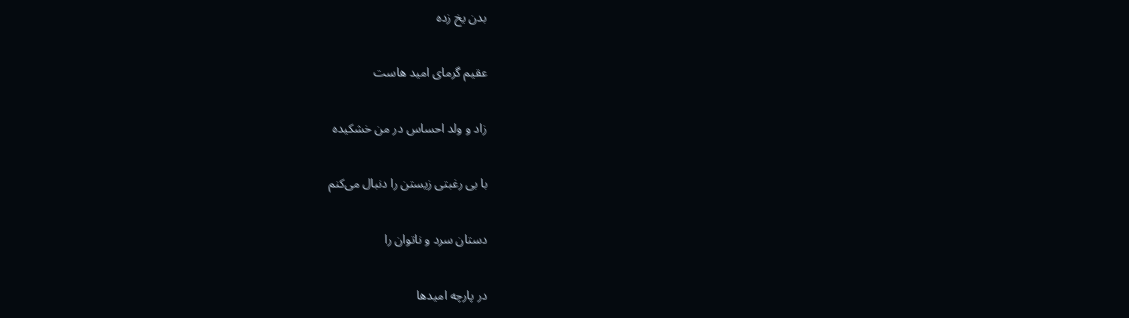بدن یخ زده

عقیم گرمای امید هاست

زاد و ولد احساس در من خشکیده

با بی‌ رغبتی زیستن را دنبال می‌کنم

دستان سرد و ناتوان را

در پارچه امیدها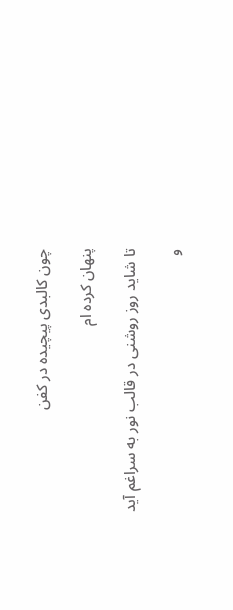چون کالبدی پیچیده در کفن

پنهان کرده ام

تا شاید روز روشنی در قالب نور به سراغم آید

و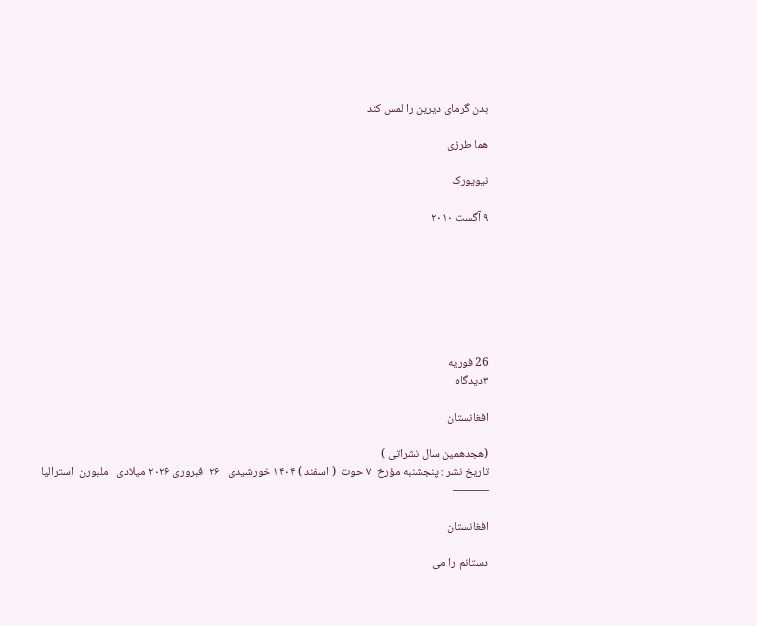بدن گرمای دیرین را لمس کند

هما طرزی

نیویورک

۹ آگست ۲۰۱۰







26 فوریه
۳دیدگاه

افغانستان

(هجدهمین سال نشراتی )
تاریخ نشر : پنجشنبه مؤرخ  ۷ حوت  ( اسفند ) ۱۴۰۴ خورشیدی   ۲۶  فبروری ۲۰۲۶ میلادی   ملبورن  استرالیا
———

افغانستان

دستانم را می‌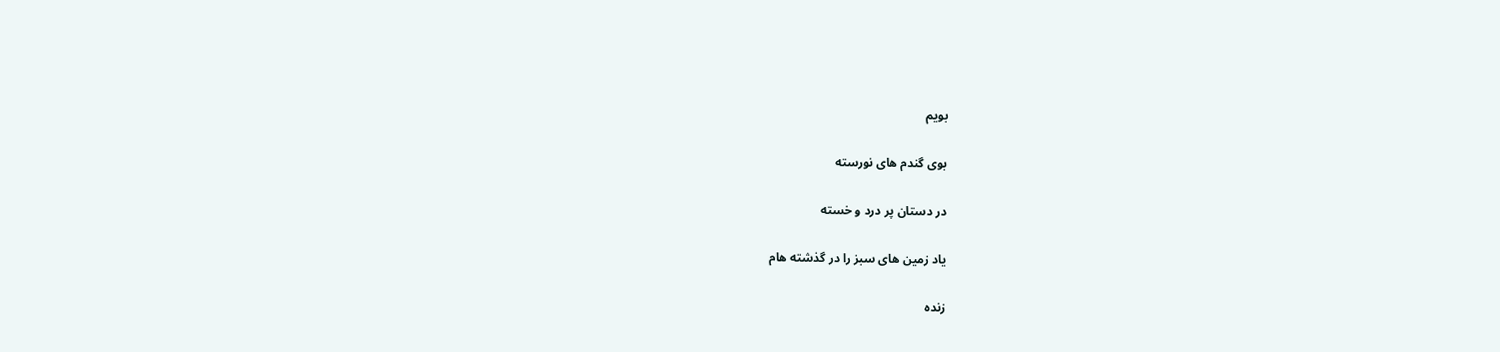بویم

بوی گندم های نورسته

در دستان پر درد و خسته

یاد زمین های سبز را در گذشته هام

زنده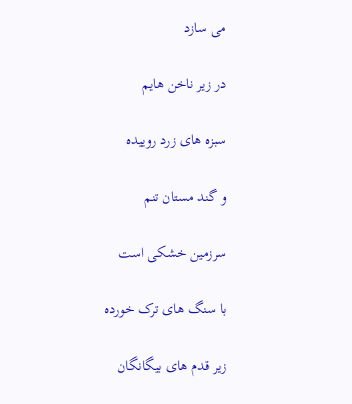می‌ سازد

در زیر ناخن هایم

سبزه های زرد روییده

و گند مستان تنم

سرزمین خشکی است

با سنگ های ترک خورده

زیر قدم های بیگانگان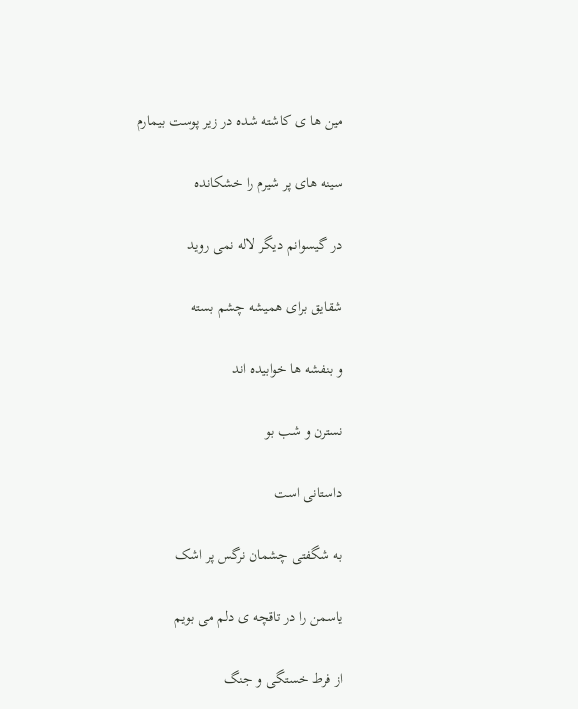مین ها ی کاشته شده در زیر پوست بیمارم

سینه های پر شیرم را خشکانده

در گیسوانم دیگر لاله نمی روید

شقایق برای همیشه چشم بسته

و بنفشه ها خوابیده ا‌ند

نسترن و شب بو

داستانی‌ است

به شگفتی چشمان نرگس پر اشک

یاسمن را در تاقچه ی دلم می‌ بویم

از فرط خستگی و جنگ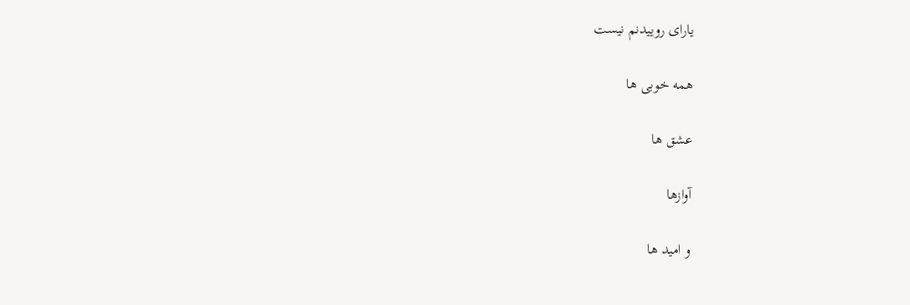یارای روییدنم نیست

همه خوبی ها

عشق ها

آوازها

و امید ها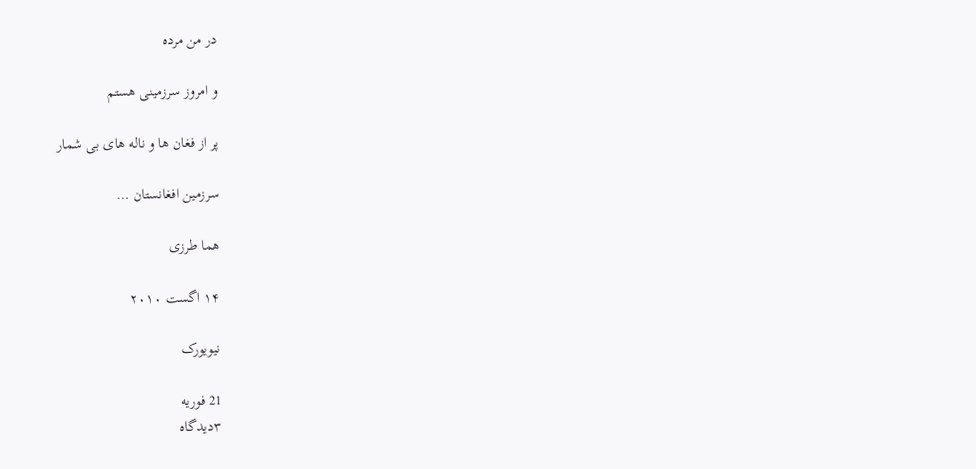در من مرده

و امروز سرزمینی هستم

پر از فغان ها و ناله های بی‌ شمار

سرزمین افغانستان …

هما طرزی

۱۴ اگست ۲۰۱۰

نیویورک

21 فوریه
۳دیدگاه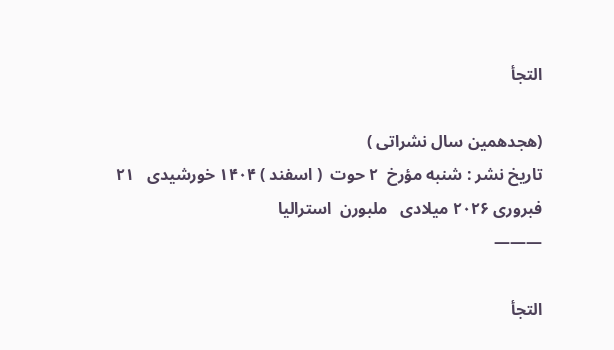التجأ

(هجدهمین سال نشراتی )
تاریخ نشر : شنبه مؤرخ  ۲ حوت  ( اسفند ) ۱۴۰۴ خورشیدی   ۲۱  فبروری ۲۰۲۶ میلادی   ملبورن  استرالیا
———

التجأ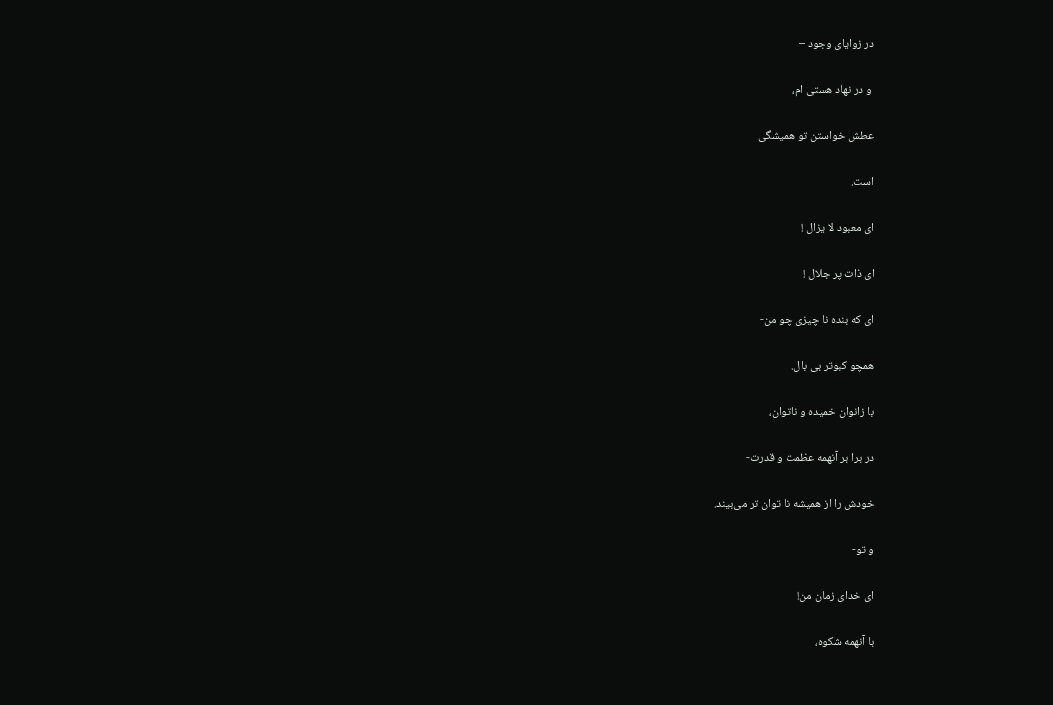در زوایای وجود –

 و در نهاد هستی‌ ام،

عطش خواستن تو همیشگی

است.

ای معبود لا یزال !

ای ذات پر جلال !

ای که بنده نا‌ چیزی چو من-

همچو کبوتر بی‌ بال.

با زانوان خمیده و ناتوان،

در برا بر آنهمه عظمت و قدرت-

خودش را از همیشه نا‌ توان تر می‌‌بیند.

و تو-

ای خدای زمان من!

با آنهمه شکوه،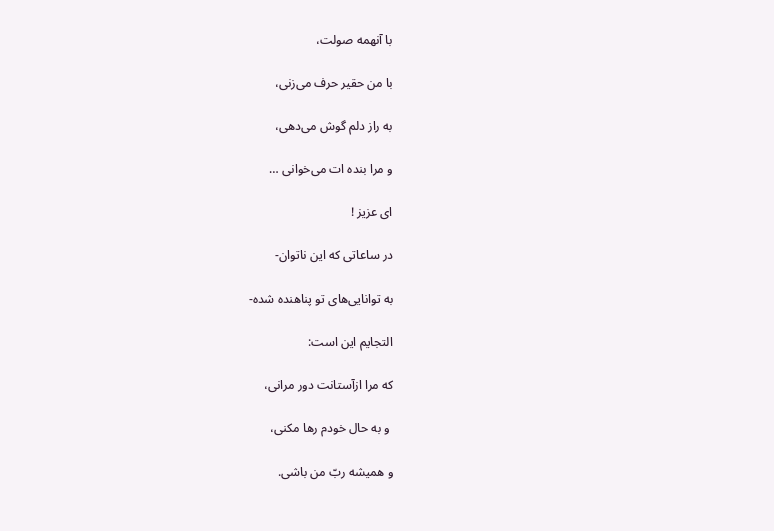با آنهمه صولت،

با من حقیر حرف می‌‌زنی‌،

به راز دلم گوش می‌‌دهی،

و مرا بنده ات می‌‌خوانی …

ای عزیز !

در ساعاتی‌ که این ناتوان-

به توانایی‌های تو پناهنده شده-

التجایم این است:

که مرا ازآستانت دور مرانی،

 و به حال خودم رها مکنی،

و همیشه ربّ من باشی‌.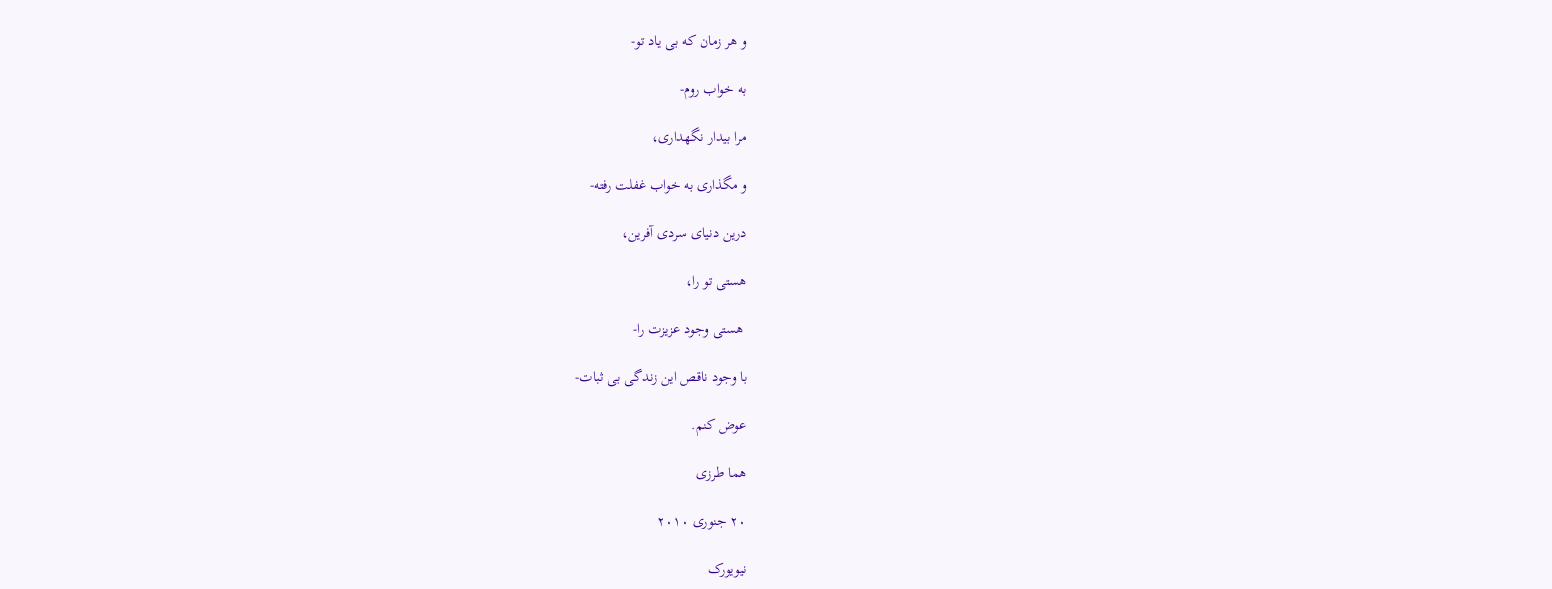و هر زمان که بی‌ یاد تو-

به خواب روم-

مرا بیدار نگهداری،

و مگذاری به خواب غفلت رفته-

درین دنیای سردی آفرین،

هستی‌ تو را،

 هستی‌ وجود عزیزت را-

با وجود ناقص این زندگی‌ بی‌ ثبات-

عوض کنم.

هما طرزی

۲۰ جنوری ۲۰۱۰

نیویورک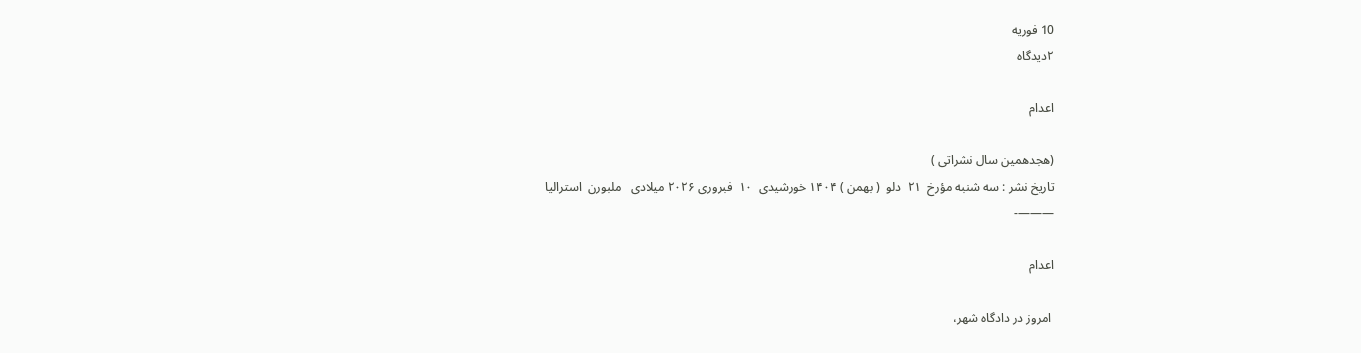10 فوریه
۲دیدگاه

اعدام

(هجدهمین سال نشراتی )
تاریخ نشر : سه شنبه مؤرخ  ۲۱  دلو  ( بهمن ) ۱۴۰۴ خورشیدی  ۱۰  فبروری ۲۰۲۶ میلادی   ملبورن  استرالیا
———-

اعدام

 امروز در دادگاه شهر،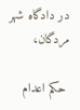در دادگاه شهر مردگان،

 حکم اعدام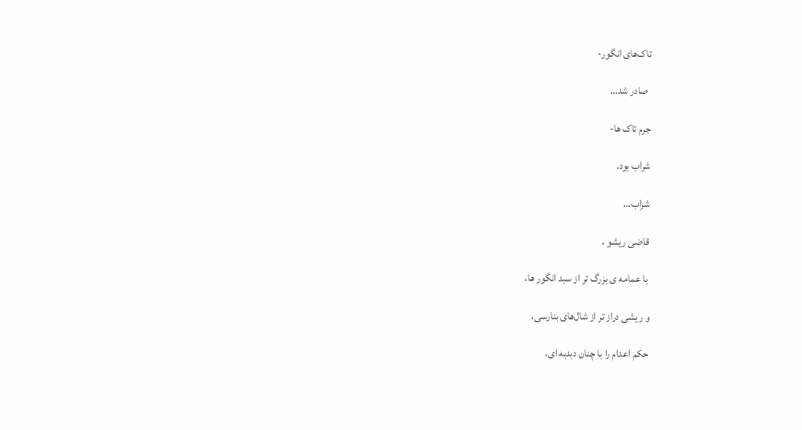تاک‌های انگور-

 صادر شد…

جرم تاک ها-

شراب بود.

شراب…

قاضی ریشو ،

 با عمامه ی بزرگ تر از سبد انگور ها،

و ریشی دراز تر از شال‌های بنارسی،

حکم اعدام را با چنان دبدبه ای،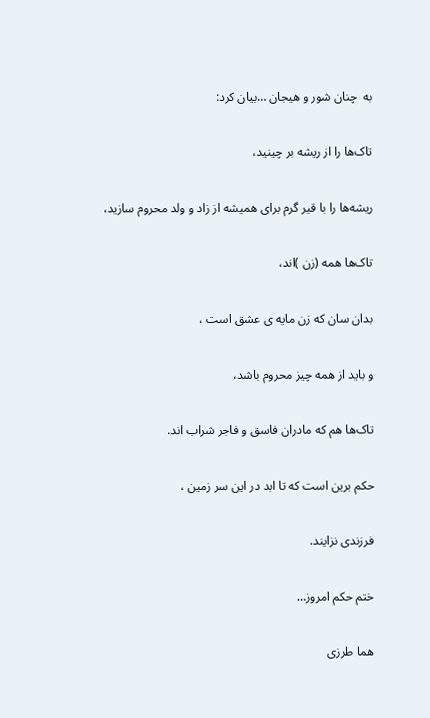به  چنان شور و هیجان …بیان کرد:

تاک‌ها را از ریشه بر چینید،

ریشه‌ها را با قیر گرم برای همیشه از زاد و ولد محروم سازید،

تاک‌ها همه (زن )اند،

بدان سان که زن مایه ی عشق است ،

و باید از همه چیز محروم باشد،

تاک‌ها هم که مادران فاسق و فاجر شراب اند.

حکم برین است که تا ابد در این سر زمین ،

فرزندی نزایند.

ختم حکم امروز…

هما طرزی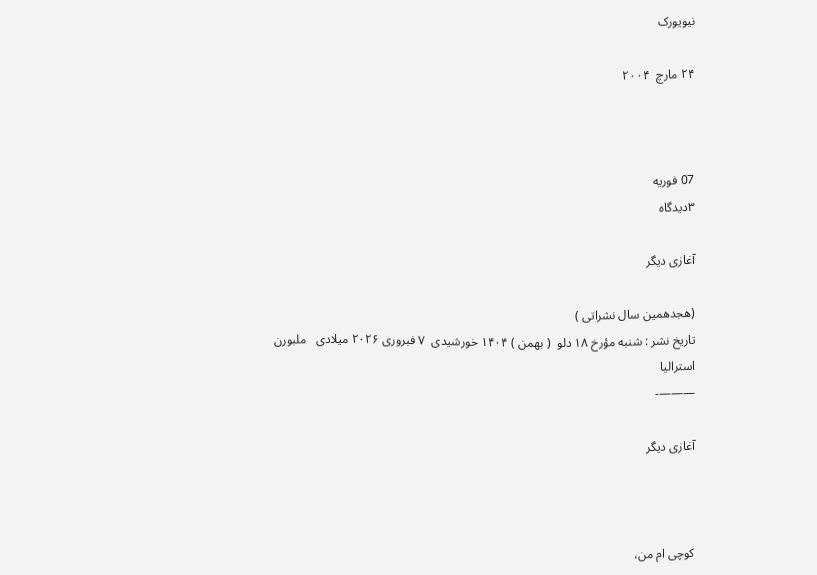نیویورک

۲۴ مارچ  ۲۰۰۴



07 فوریه
۳دیدگاه

آغازی دیگر

(هجدهمین سال نشراتی )
تاریخ نشر : شنبه مؤرخ ۱۸ دلو  ( بهمن ) ۱۴۰۴ خورشیدی  ۷ فبروری ۲۰۲۶ میلادی   ملبورن  استرالیا
———-

آغازی دیگر



کوچی ام من،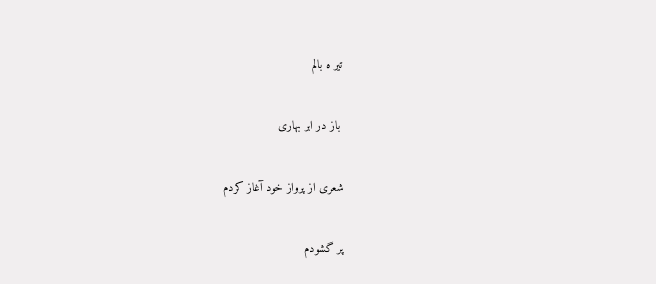تیر ه بالم

 باز در ابر بهاری

شعری از پرواز خود آغاز کردم

پر گشودم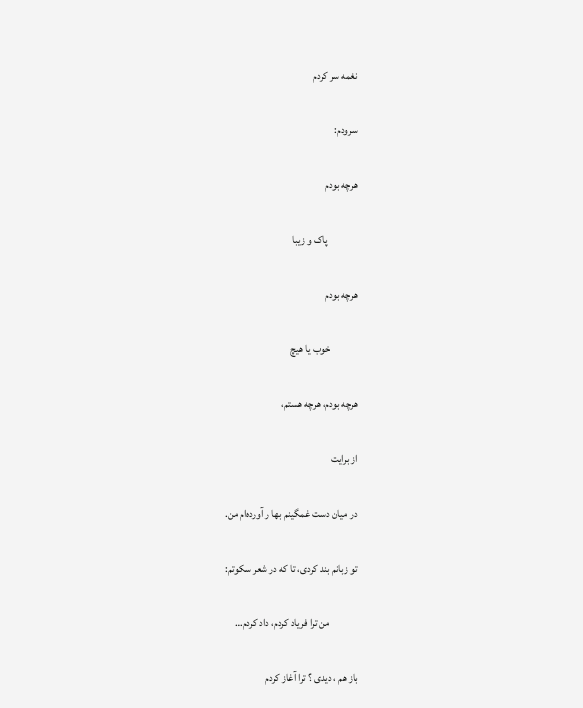نغمه سر کردم

سرودم:

هرچه بودم

              پاک و زیبا

هرچه بودم

             خوب یا هیچ

هرچه بودم، هرچه هستم،

از برایت

در میان دست غمگینم بها ر آورده‌ام من.

تو زبانم بند کردی، تا که در شعر سکوتم:

             من ترا فریاد کردم، داد کردم…

باز هم ، دیدی ؟ ترا آغاز کردم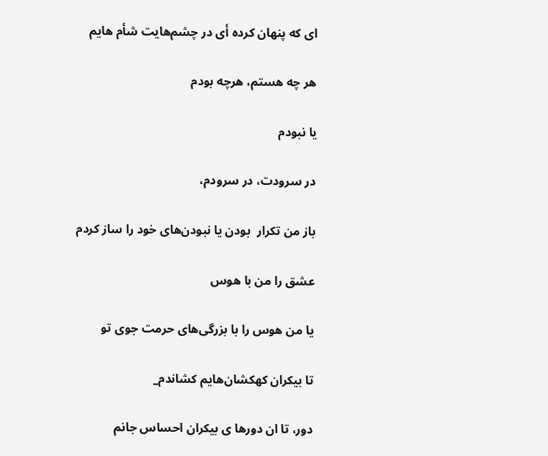ای که پنهان کرده أی در چشم‌هایت شأم هایم

هر چه هستم، هرچه بودم

یا نبودم

در سرودت، در سرودم،

باز من تکرار  بودن یا نبودن‌های خود را ساز کردم

عشق را من با هوس

یا من هوس را با بزرگی‌های حرمت جوی تو

تا بیکران کهکشان‌هایم کشاندم_

دور، تا ان دور‌ها ی بیکران احساس جانم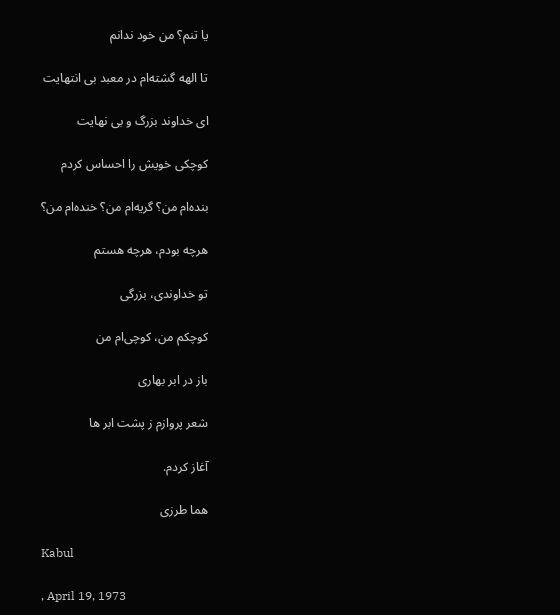یا تنم؟ من خود ندانم

تا الهه گشته‌ام در معبد بی‌ انتهایت

ای خداوند بزرگ و بی‌ نهایت

کوچکی خویش را احساس کردم

بنده‌ام من؟ گریه‌ام من؟ خنده‌ام من؟

هرچه بودم، هرچه هستم

تو خداوندی، بزرگی

کوچکم من، کوچی‌ام من

باز در ابر بهاری

شعر پروازم ز پشت ابر ها

آغاز کردم.

هما طرزی

Kabul

, April 19, 1973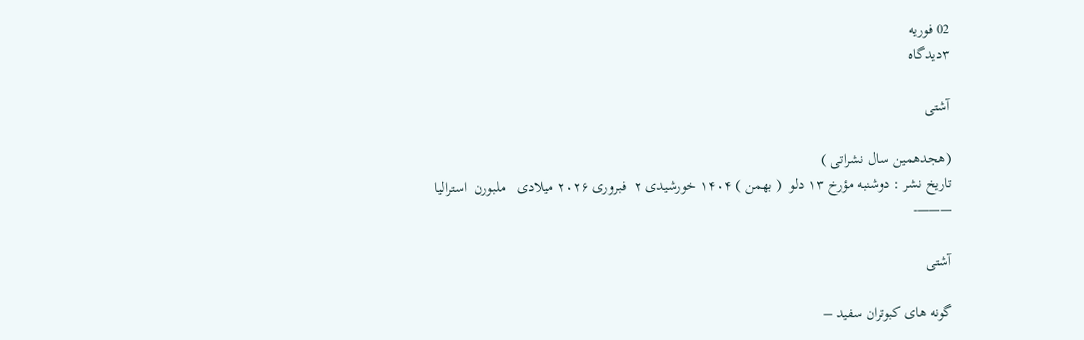02 فوریه
۳دیدگاه

آشتی‌

(هجدهمین سال نشراتی )
تاریخ نشر : دوشنبه مؤرخ ۱۳ دلو  ( بهمن ) ۱۴۰۴ خورشیدی ۲  فبروری ۲۰۲۶ میلادی   ملبورن  استرالیا
———-

آشتی‌

گونه های کبوتران سفید –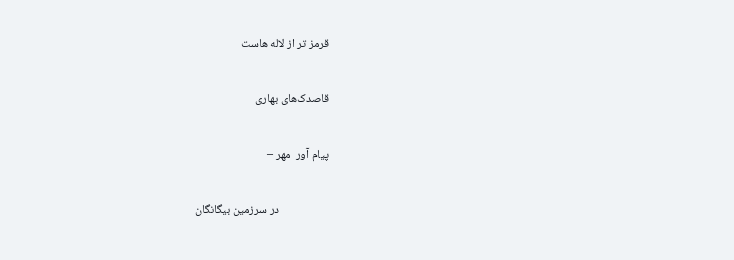قرمز تر از لاله هاست

قاصدک‌های بهاری

پیام آور  مهر –

                   در سرزمین بیگانگان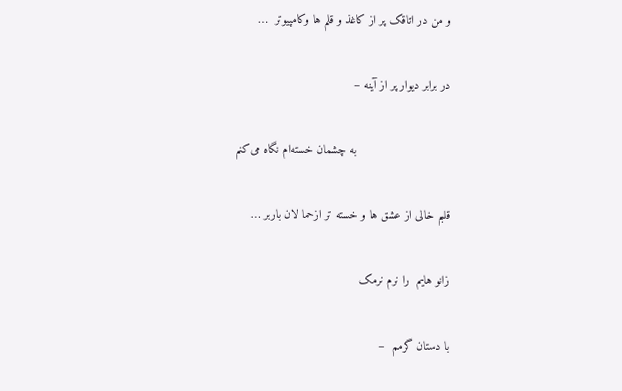و من در اتاقک پر از کاغذ و قلم ها وکامپیوتر  …

در برابر دیوار پر از آینه –

                           به چشمان خسته‌ام نگاه می‌‌کنم

قلبم خالی‌ از عشق ها و خسته تر ازحما لان باربر …

زانو هایم  را نرم نرمک

با دستان گرمم  –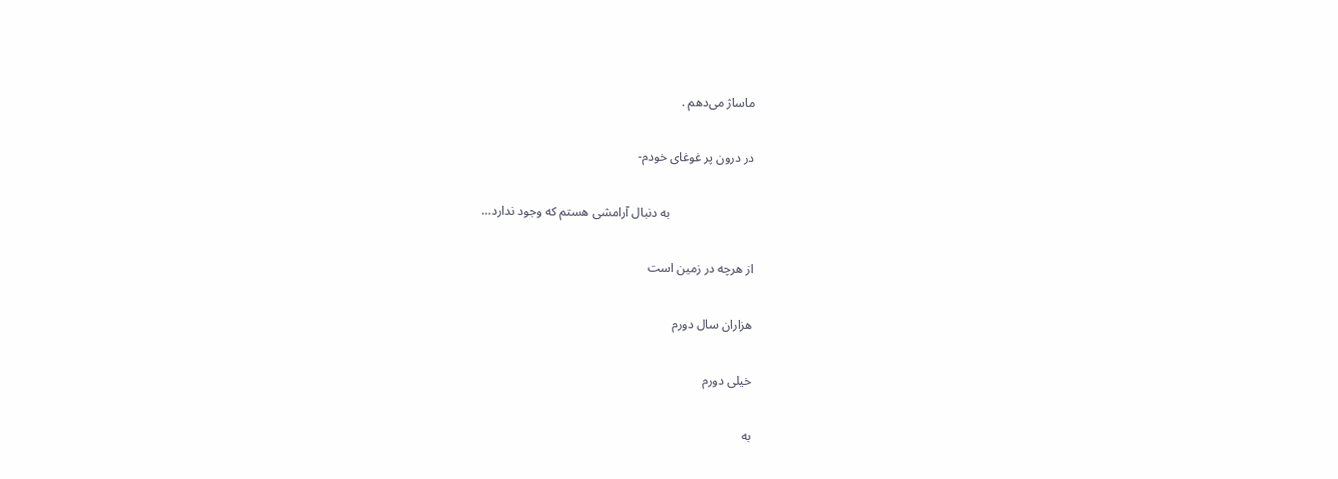ماساژ می‌‌دهم .

در درون پر غوغای خودم-

                           به دنبال آرامشی هستم که وجود ندارد…

از هرچه در زمین است

هزاران‌ سال دورم

خیلی‌ دورم

به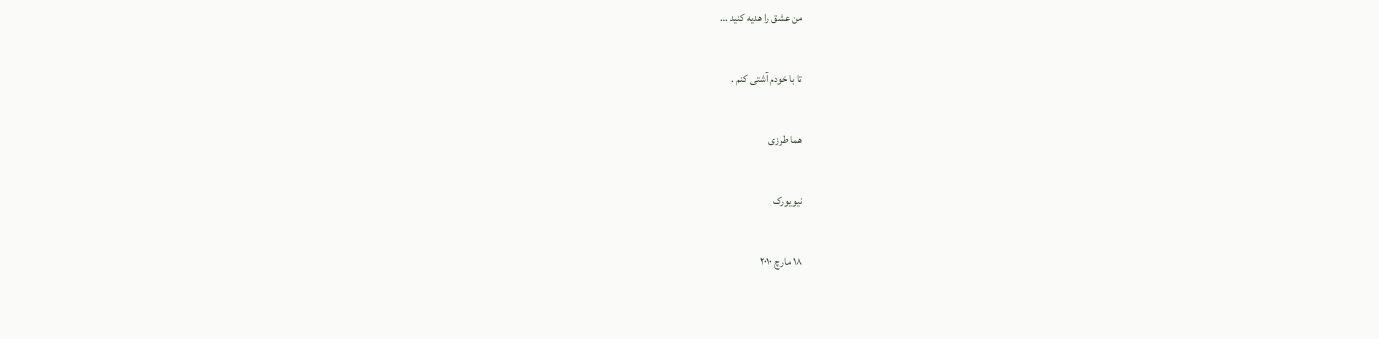من عشق را هدیه کنید …

تا با خودم آشتی کنم .

هما طرزی

نیویورک

۱۸ مارچ ۲۰۱۰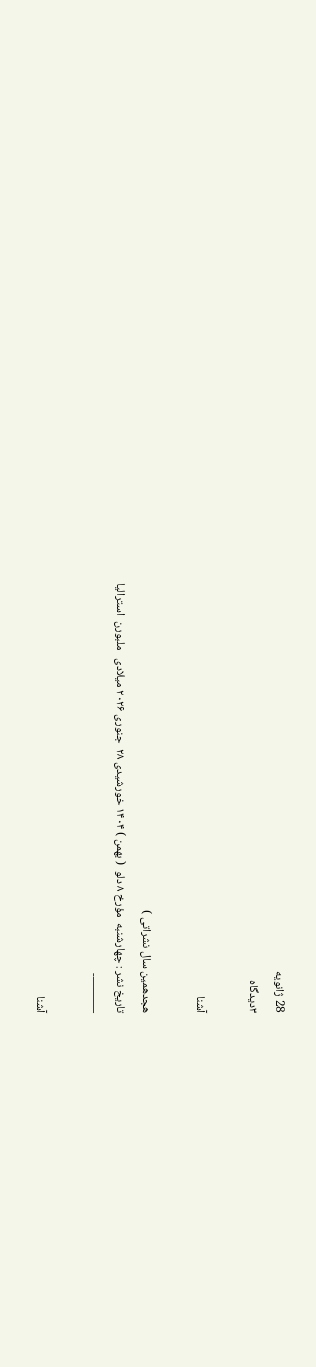28 ژانویه
۳دیدگاه

آشنا

هجدهمین سال نشراتی )
تاریخ نشر : چهارشنبه  مؤرخ ۸ دلو  ( بهمن ) ۱۴۰۴ خورشیدی ۲۸  جنوری ۲۰۲۶ میلادی   ملبورن  استرالیا
———-

آشنا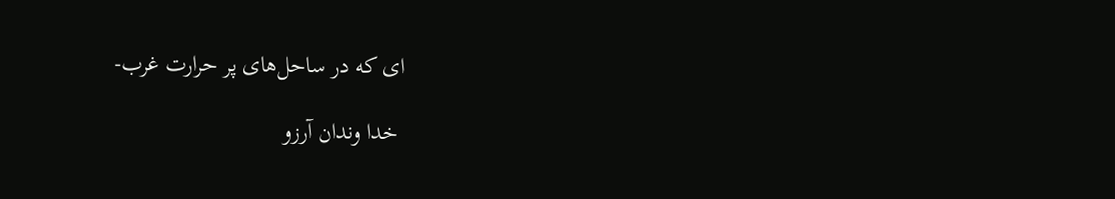ای که در ساحل‌های پر حرارت غرب-

 خدا وندان آرزو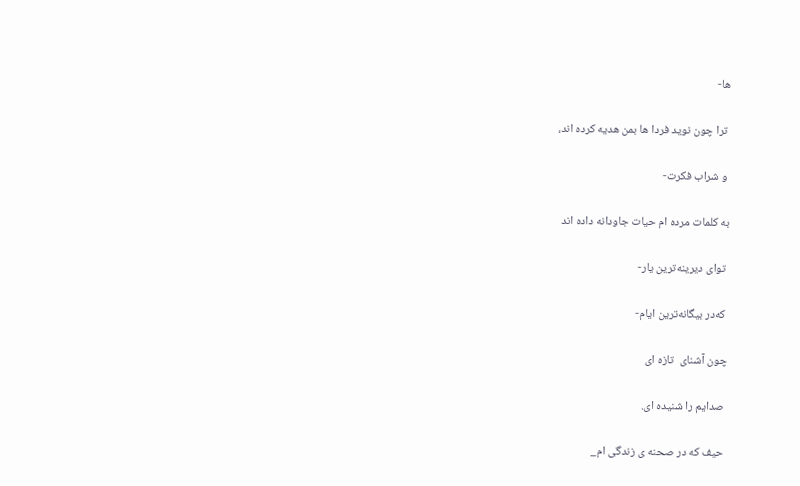ها-

 ترا چون نوید فردا ها بمن هدیه کرده اند،

 و شراب فکرت-

به کلمات مرده ام حیات جاودانه داده ا‌ند

 تو‌ای دیرینه‌ترین یار-

 که‌در بیگانه‌ترین ایام-

چون آشنای  تازه ای‌

 صدایم را شنیده ای‌.

 حیف که در صحنه ی زندگی‌ ام_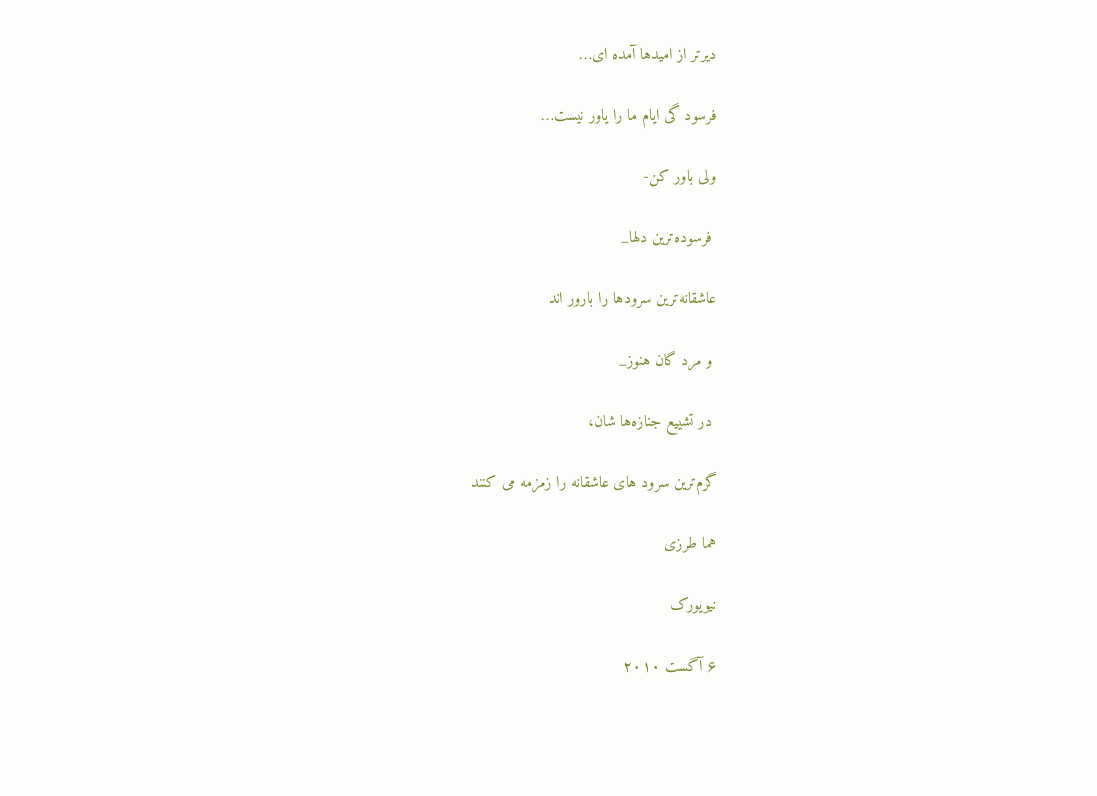دیرتر از امید‌ها آمده ای‌…

فرسود گی ایام ما را یاور نیست…

ولی‌ باور کن-

 فرسوده‌ترین دلها_

عاشقانه‌ترین سرود‌ها را بارور اند

 و مرد گان هنوز_

 در تشییع جنازه‌ها شان،

گرم‌ترین سرود های عاشقانه را زمزمه می کنند

هما طرزی

نیویورک

۶ آگست ۲۰۱۰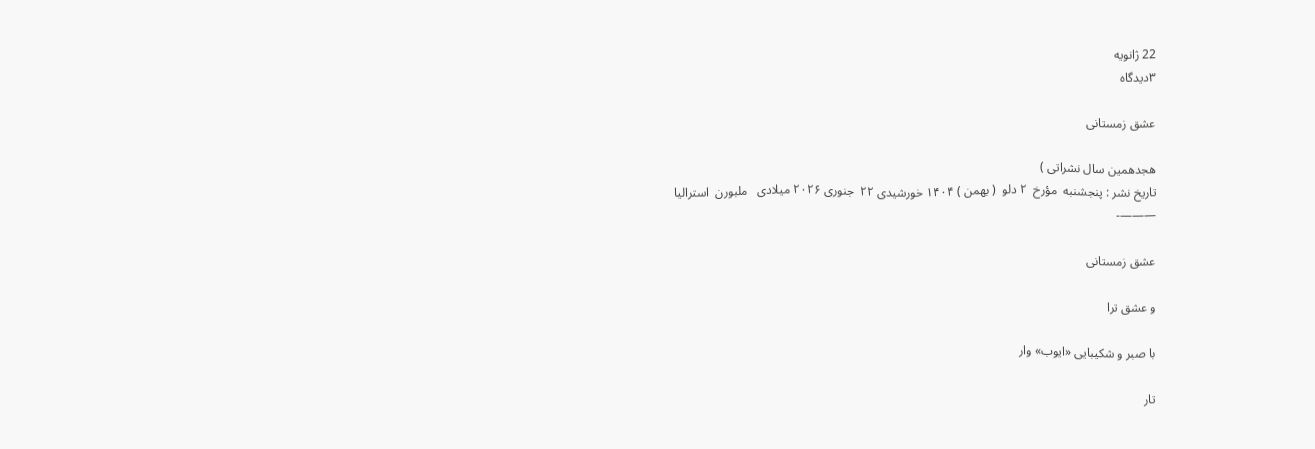22 ژانویه
۳دیدگاه

عشق زمستانی

هجدهمین سال نشراتی )
تاریخ نشر : پنجشنبه  مؤرخ  ۲ دلو  ( بهمن ) ۱۴۰۴ خورشیدی ۲۲  جنوری ۲۰۲۶ میلادی   ملبورن  استرالیا
———-

عشق زمستانی

و عشق ترا

با صبر و شکیبایی «ایوب» وار

تار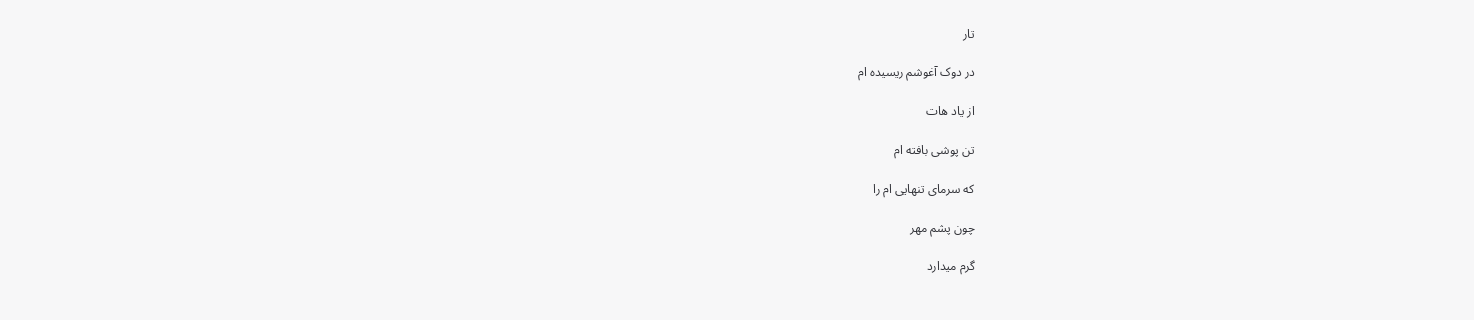تار

در دوک آغوشم ریسیده ام

از یاد هات

تن پوشی بافته ام

که سرمای تنهایی ام را

چون پشم مهر

گرم میدارد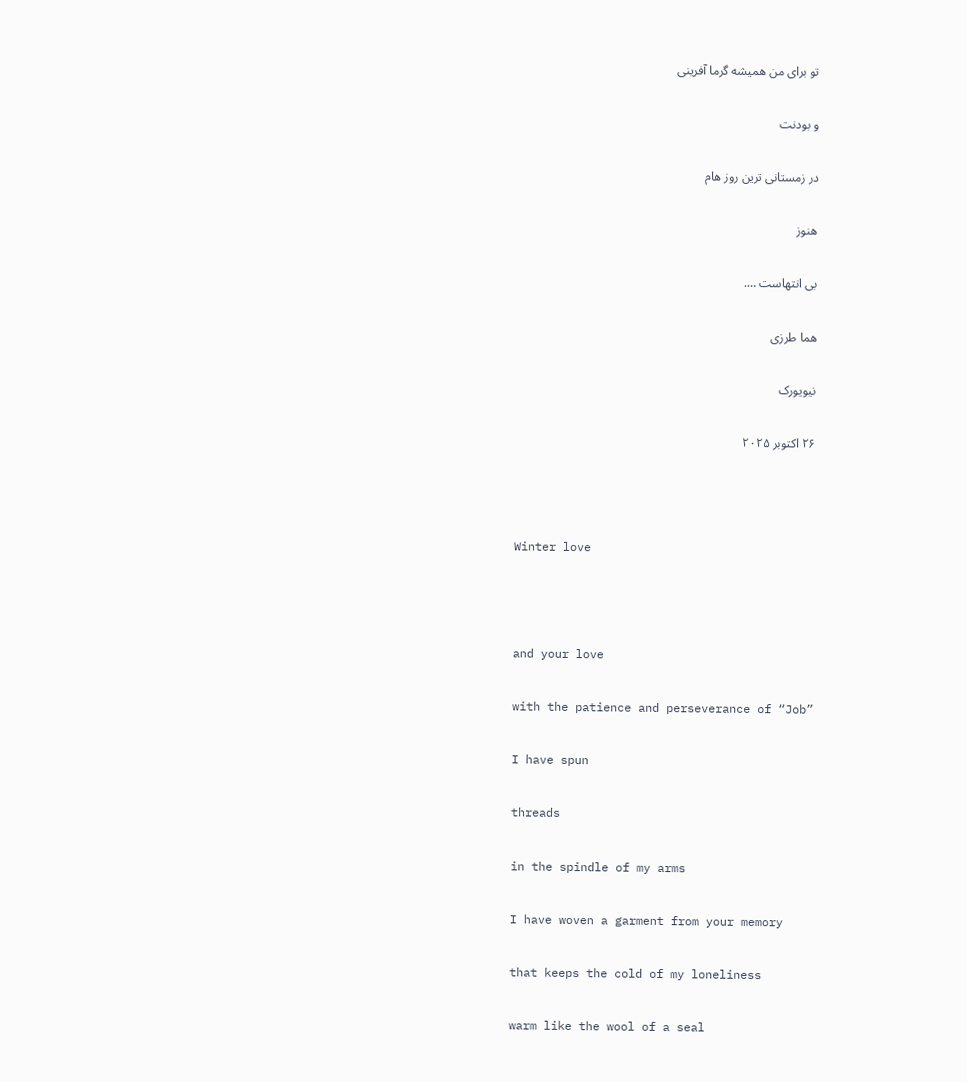تو برای من همیشه گرما آفرینی

و بودنت

در زمستانی ترین روز هام

هنوز

بی انتهاست ….

هما طرزی

نیویورک

۲۶ اکتوبر ۲۰۲۵



Winter love



and your love

with the patience and perseverance of “Job”

I have spun

threads

in the spindle of my arms

I have woven a garment from your memory

that keeps the cold of my loneliness

warm like the wool of a seal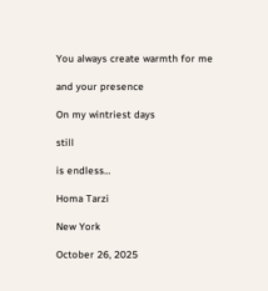You always create warmth for me

and your presence

On my wintriest days

still

is endless…

Homa Tarzi

New York

October 26, 2025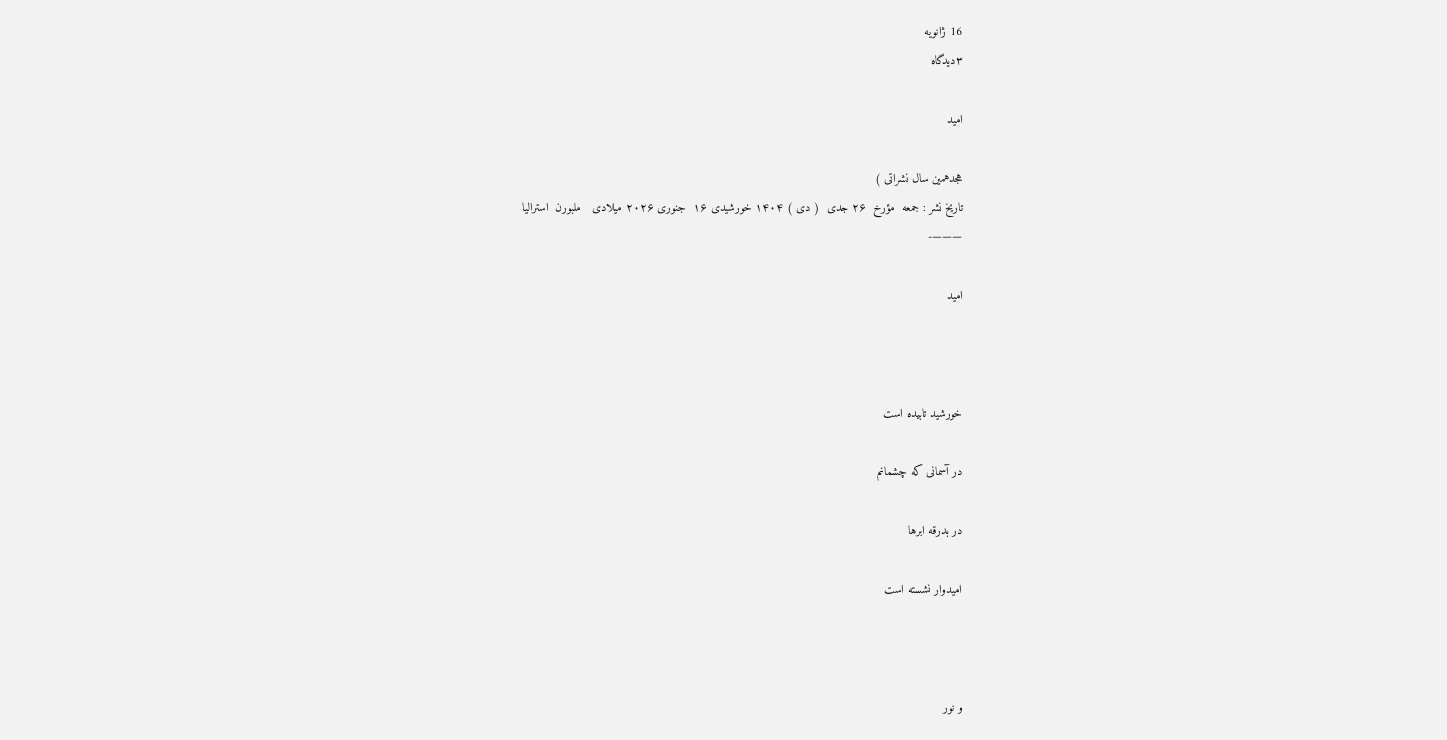16 ژانویه
۳دیدگاه

امید

هجدهمین سال نشراتی )
تاریخ نشر : جمعه  مؤرخ  ۲۶ جدی  ( دی ) ۱۴۰۴ خورشیدی ۱۶  جنوری ۲۰۲۶ میلادی   ملبورن  استرالیا
———-

امید



خورشید تابیده است

در آسمانی که چشمانم

در بدرقه ابرها

امیدوار نشسته است



و نور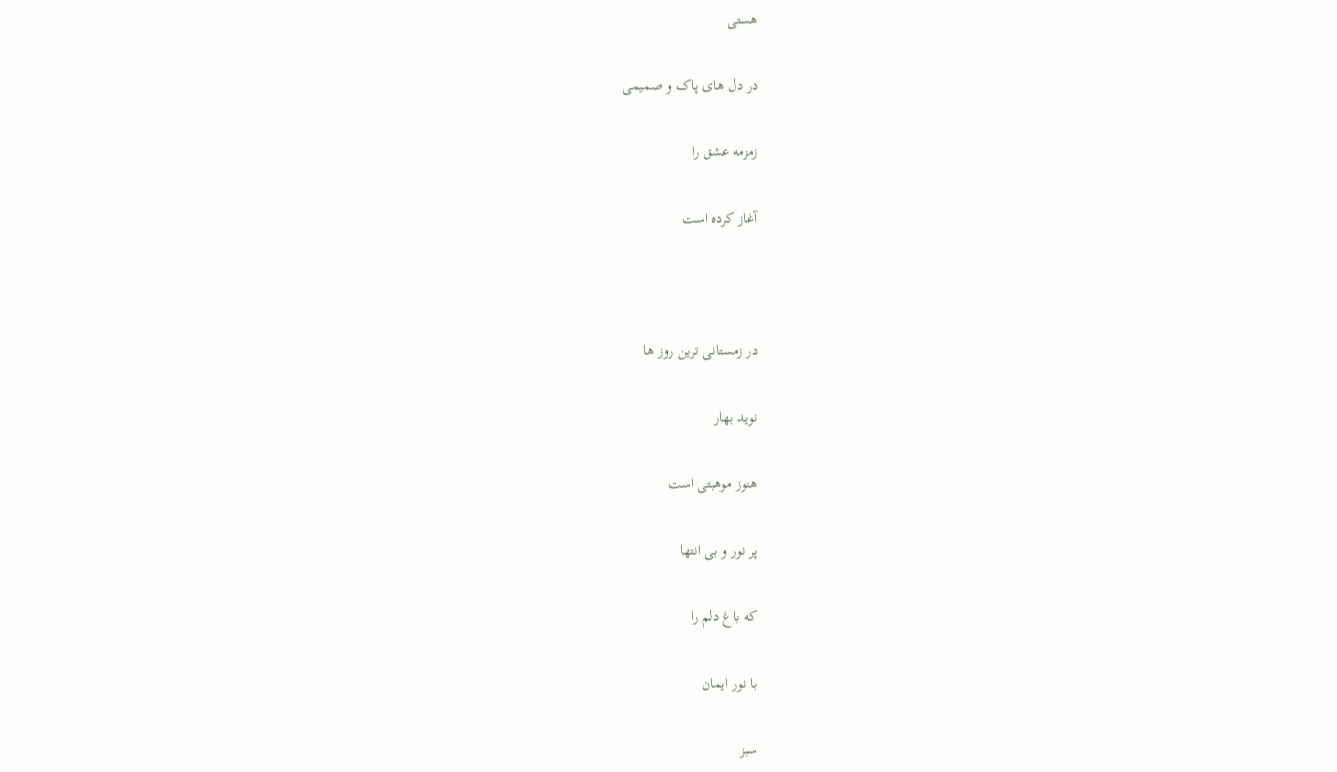هستی

در دل های پاک و صمیمی

زمزمه عشق را

آغاز کرده است



در زمستانی ترین روز ها

نوید بهار

هنوز موهبتی است

پر نور و بی انتها

که باغ دلم را

با نور ایمان

سبز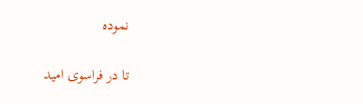نموده

تا در فراسوی امید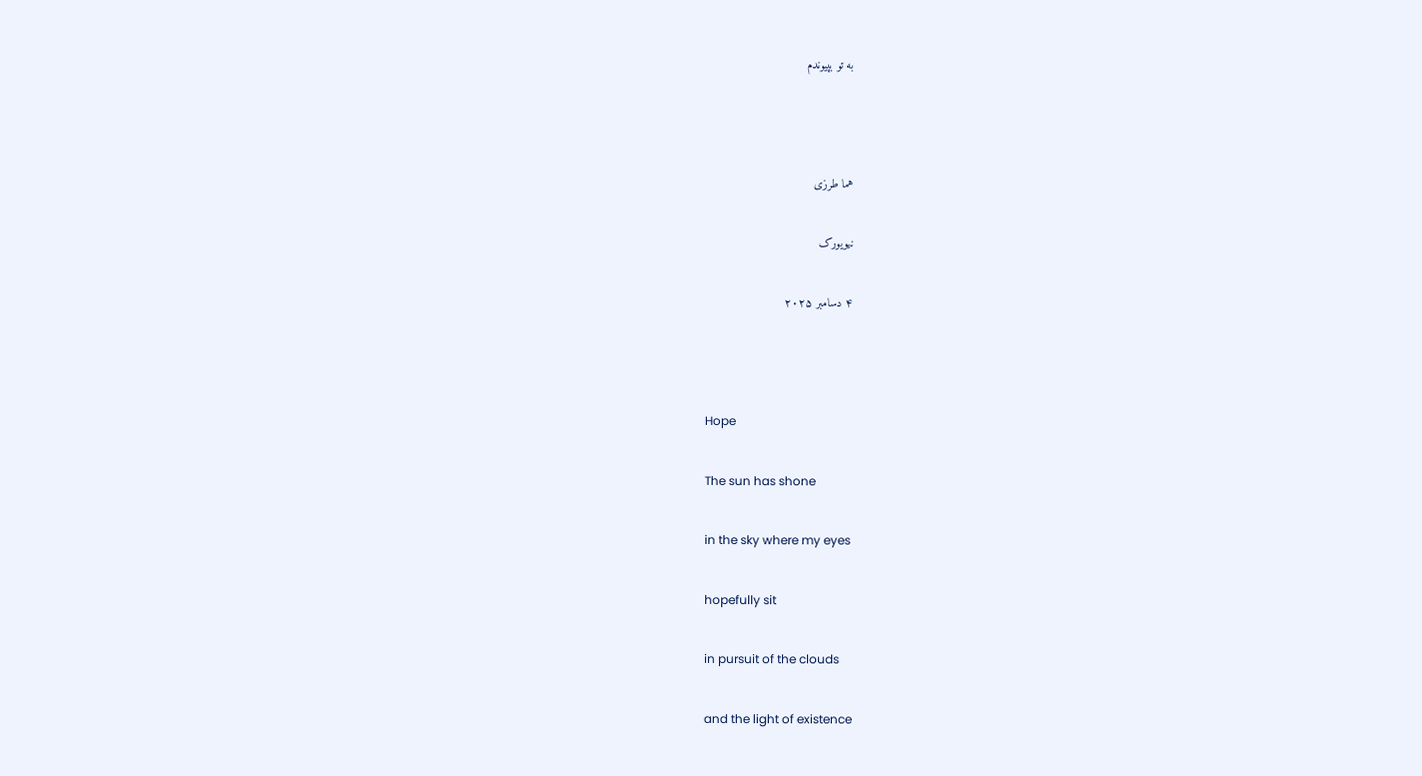به تو بپیوندم



هما طرزی

نیویورک

۴ دسامبر ۲۰۲۵



Hope

The sun has shone

in the sky where my eyes

hopefully sit

in pursuit of the clouds

and the light of existence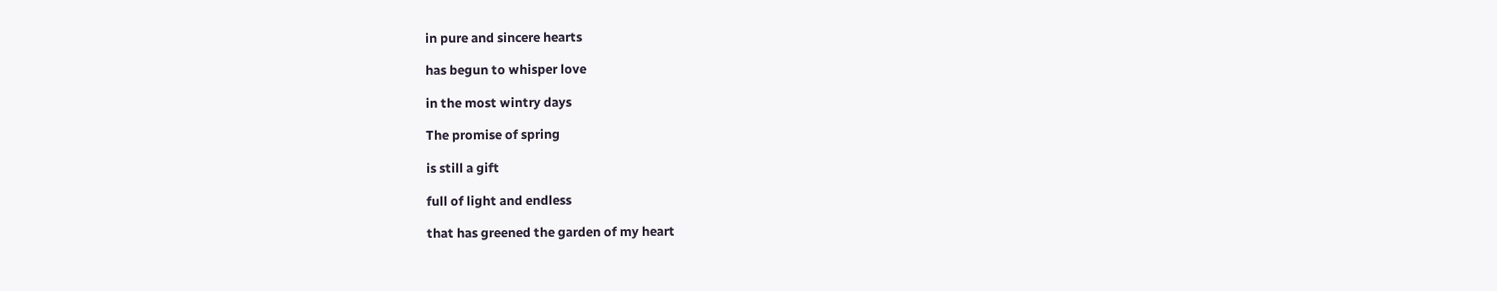in pure and sincere hearts

has begun to whisper love

in the most wintry days

The promise of spring

is still a gift

full of light and endless

that has greened the garden of my heart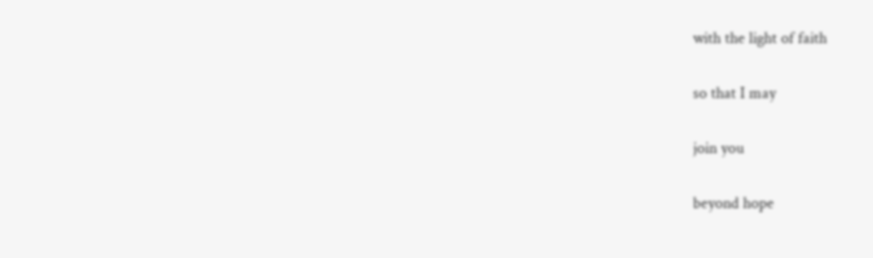with the light of faith

so that I may

join you

beyond hope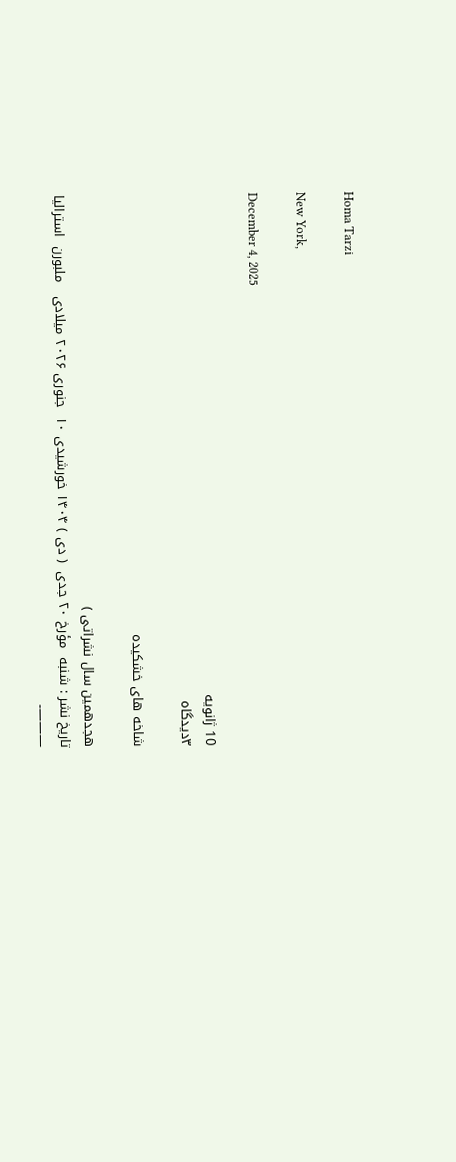Homa Tarzi

New York,

December 4, 2025

10 ژانویه
۳دیدگاه

شاخه های خشکیده

هجدهمین سال نشراتی )
تاریخ نشر : شنبه  مؤرخ ۲۰ جدی  ( دی ) ۱۴۰۴ خورشیدی ۱۰  جنوری ۲۰۲۶ میلادی   ملبورن  استرالیا
———-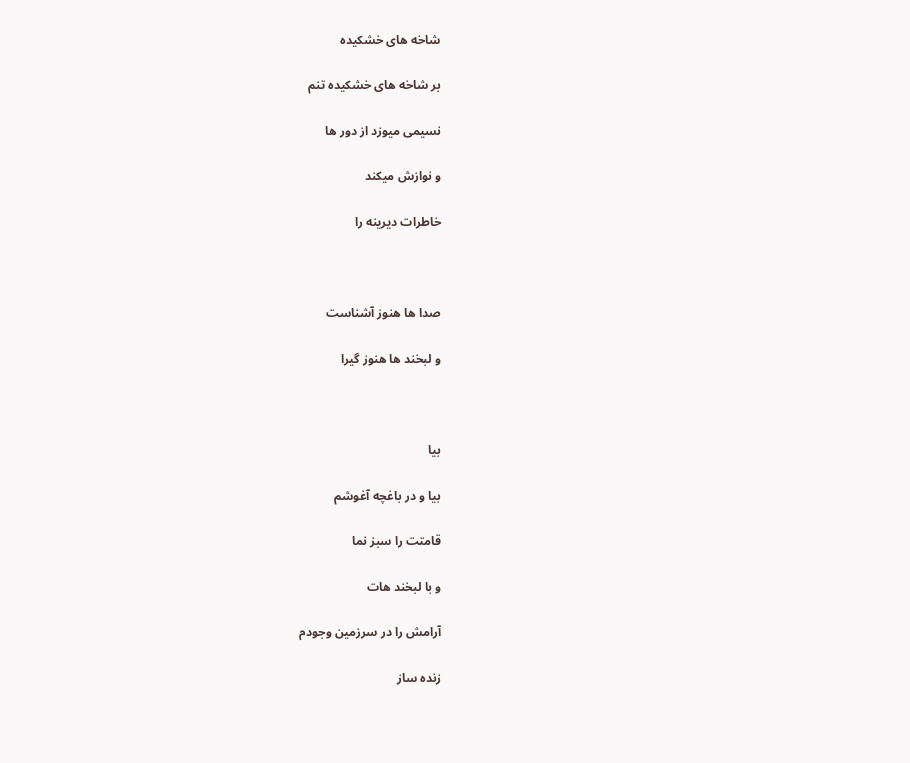شاخه های خشکیده

بر شاخه های خشکیده تنم

نسیمی میوزد از دور ها

و نوازش میکند

خاطرات دیرینه را



صدا ها هنوز آشناست

و لبخند ها هنوز گیرا



بیا

بیا و در باغچه آغوشم

قامتت را سبز نما

و با لبخند هات

آرامش را در سرزمین وجودم

زنده ساز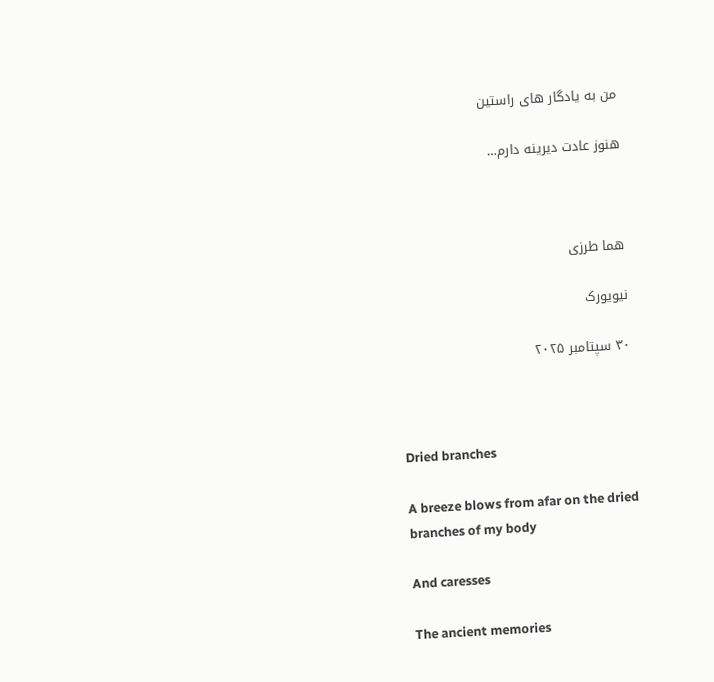من به یادگار های راستین

هنوز عادت دیرینه دارم…



هما طرزی

نیویورک

۳۰ سپتامبر ۲۰۲۵



Dried branches

A breeze blows from afar on the dried branches of my body

And caresses

The ancient memories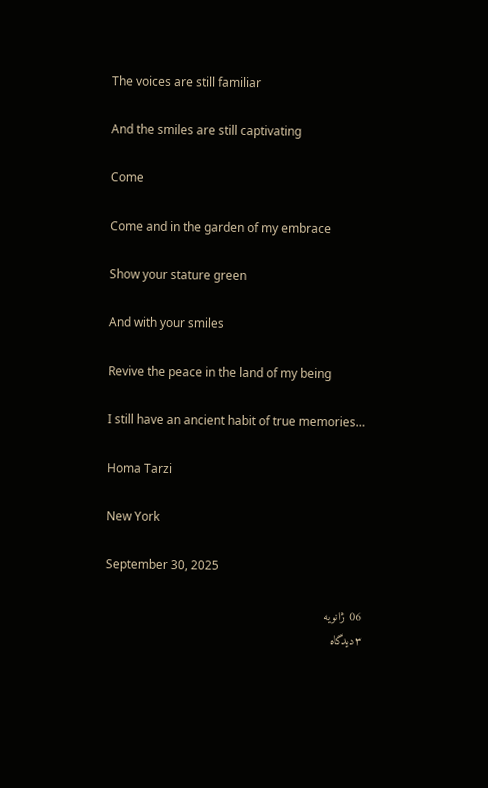The voices are still familiar

And the smiles are still captivating

Come

Come and in the garden of my embrace

Show your stature green

And with your smiles

Revive the peace in the land of my being

I still have an ancient habit of true memories…

Homa Tarzi

New York

September 30, 2025

06 ژانویه
۳دیدگاه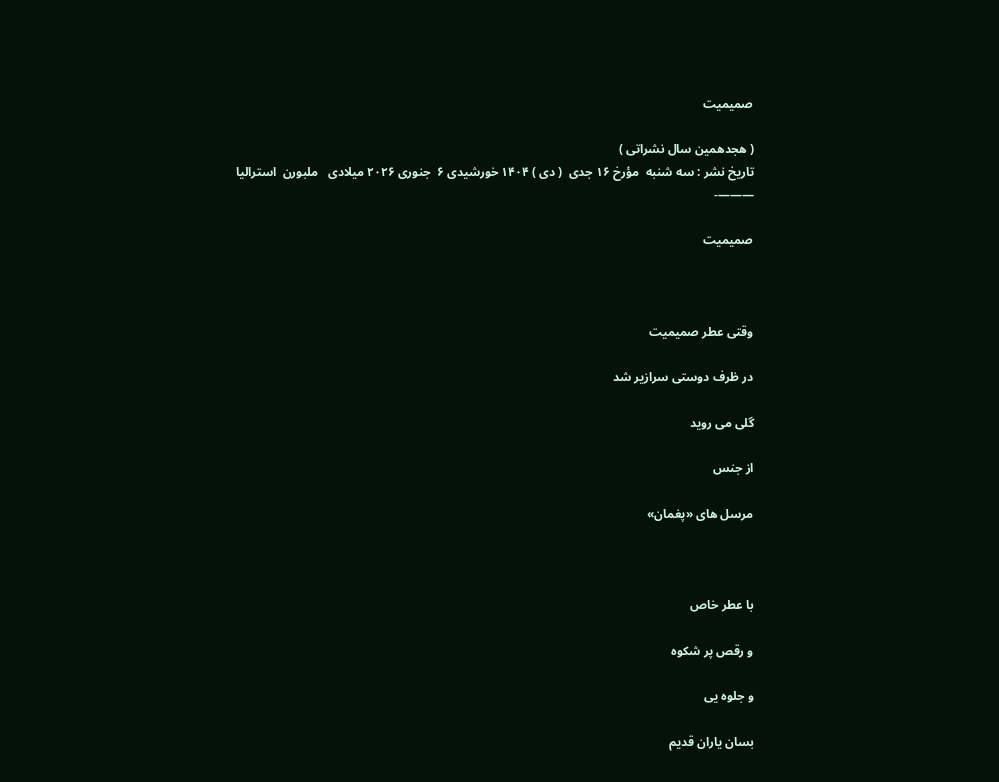صمیمیت

( هجدهمین سال نشراتی )
تاریخ نشر : سه شنبه  مؤرخ ۱۶ جدی  ( دی ) ۱۴۰۴ خورشیدی ۶  جنوری ۲۰۲۶ میلادی   ملبورن  استرالیا
———-

صمیمیت



وقتی عطر صمیمیت

در ظرف دوستی سرازیر شد

گلی می روید

از جنس

مرسل های «پغمان»



با عطر خاص

و رقص پر شکوه

و جلوه یی

بسان یاران قدیم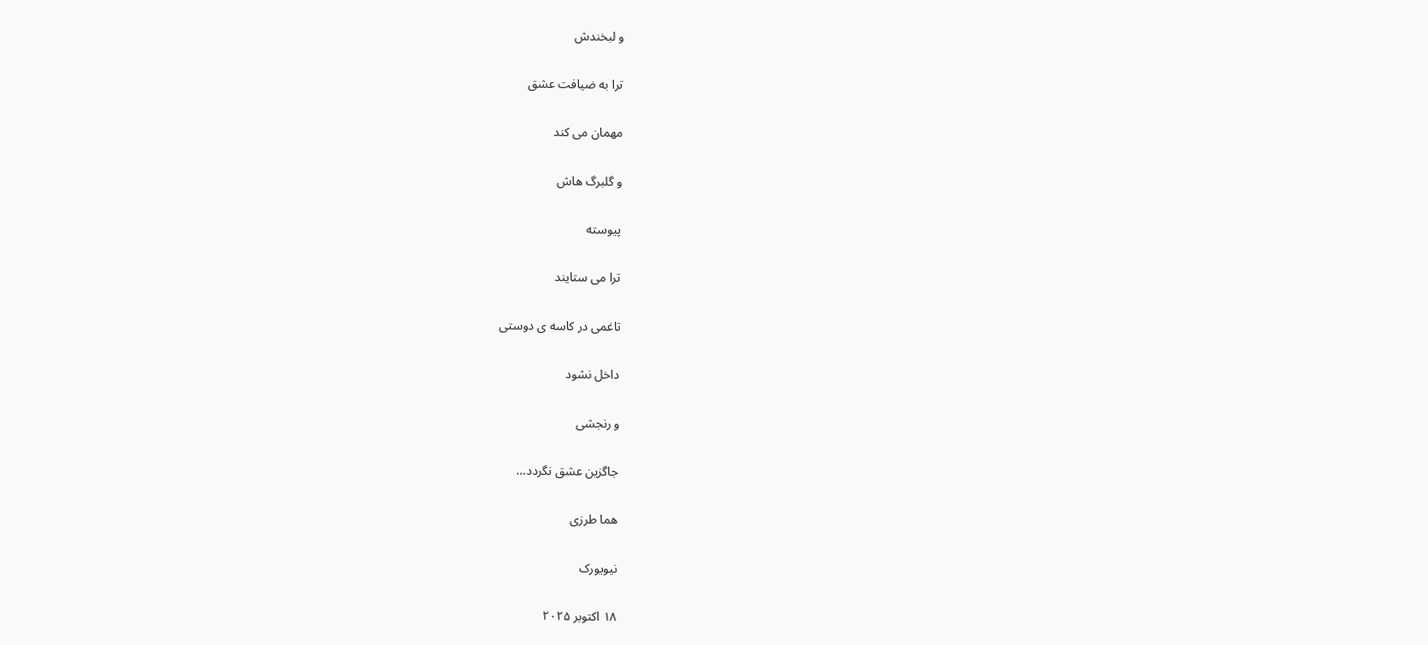و لبخندش

ترا به ضیافت عشق

مهمان می کند

و گلبرگ هاش

پیوسته

ترا می ستایند

تاغمی در کاسه ی دوستی

داخل نشود

و رنجشی

جاگزین عشق نگردد…

هما طرزی

نیویورک

۱۸ اکتوبر ۲۰۲۵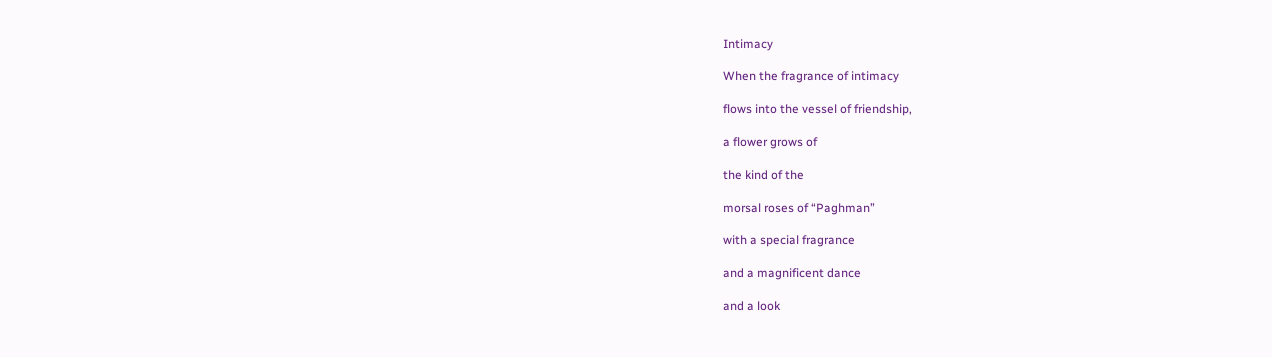Intimacy

When the fragrance of intimacy

flows into the vessel of friendship,

a flower grows of

the kind of the

morsal roses of “Paghman”

with a special fragrance

and a magnificent dance

and a look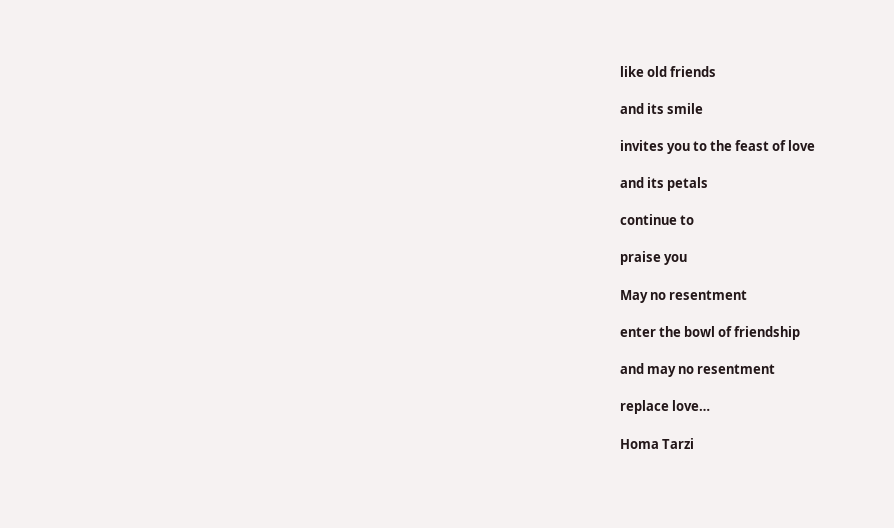like old friends

and its smile

invites you to the feast of love

and its petals

continue to

praise you

May no resentment

enter the bowl of friendship

and may no resentment

replace love…

Homa Tarzi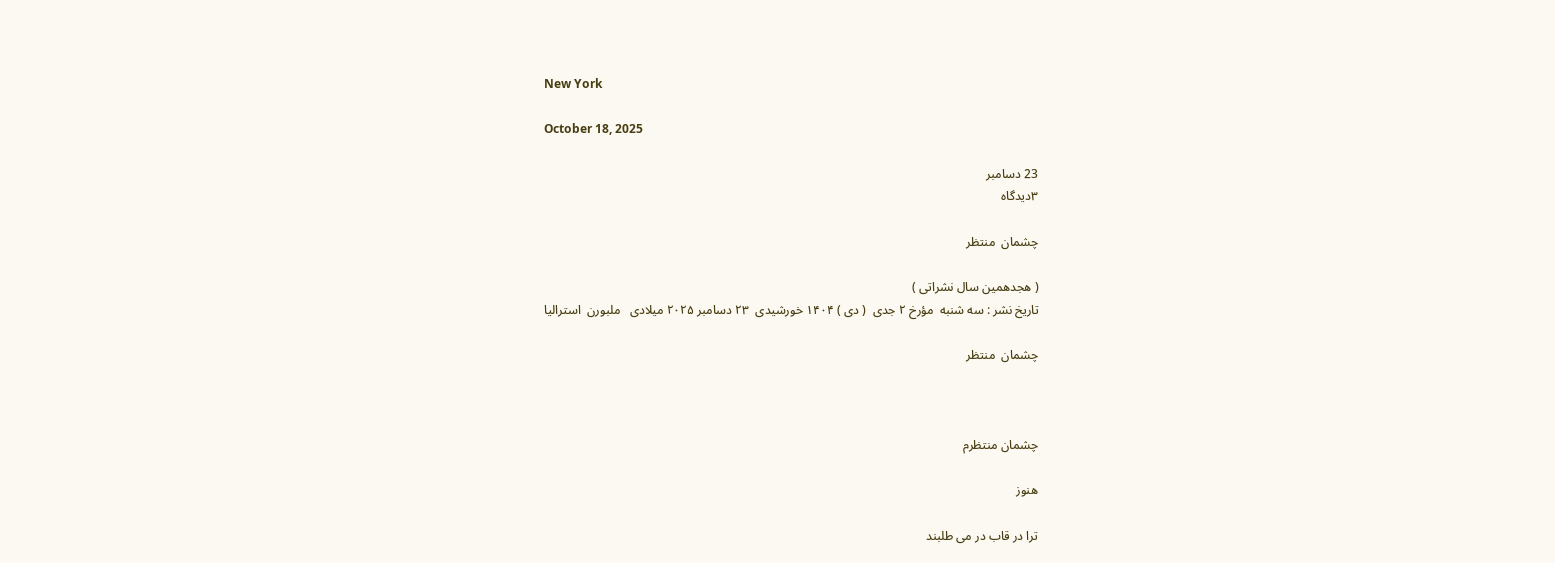New York

October 18, 2025

23 دسامبر
۳دیدگاه

چشمان  منتظر

( هجدهمین سال نشراتی )
تاریخ نشر : سه شنبه  مؤرخ ۲ جدی  ( دی ) ۱۴۰۴ خورشیدی  ۲۳ دسامبر ۲۰۲۵ میلادی   ملبورن  استرالیا

چشمان  منتظر



چشمان منتظرم

هنوز

ترا در قاب در می طلبند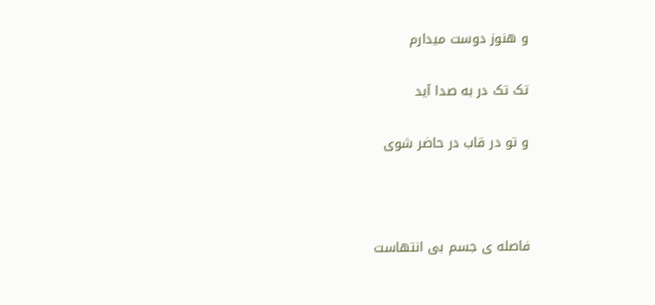و هنوز دوست میدارم

تک تک در به صدا آید

و تو در قاب در حاضر شوی



فاصله ی جسم بی انتهاست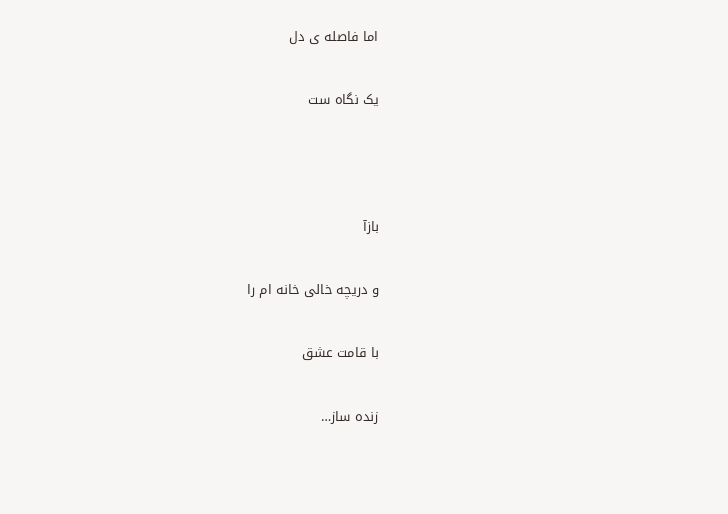اما فاصله ی دل

یک نگاه ست



بازآ

و دریچه خالی خانه ام را

با قامت عشق

زنده ساز…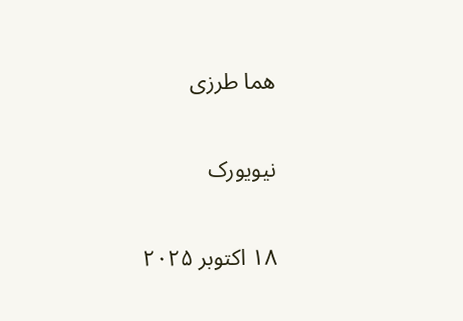هما طرزی

نیویورک

۱۸ اکتوبر ۲۰۲۵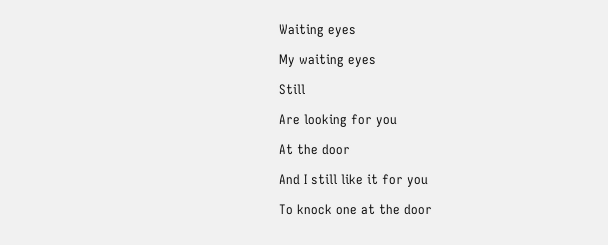Waiting eyes

My waiting eyes

Still

Are looking for you

At the door

And I still like it for you

To knock one at the door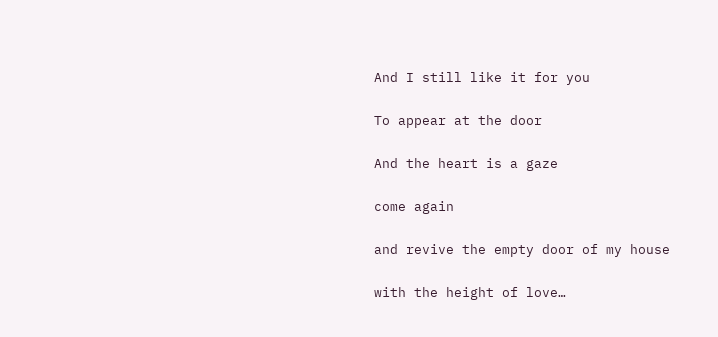And I still like it for you

To appear at the door

And the heart is a gaze

come again

and revive the empty door of my house

with the height of love…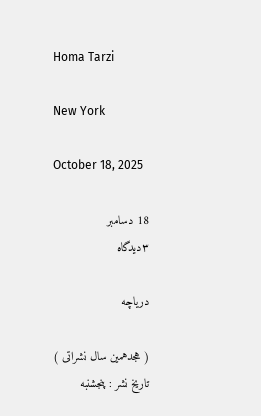Homa Tarzi

New York

October 18, 2025

18 دسامبر
۳دیدگاه

دریاچه

( هجدهمین سال نشراتی )
تاریخ نشر : پنجشنبه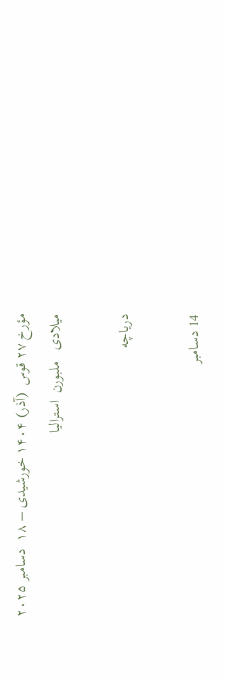مؤرخ ۲۷ قوس  (آذر) ۱۴۰۴ خورشیدی – ۱۸  دسامبر ۲۰۲۵ میلادی   ملبورن  استرالیا

دریاچه

14 دسامبر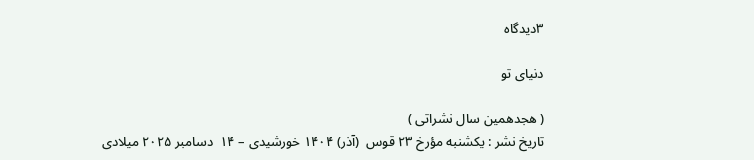۳دیدگاه

دنیای تو

( هجدهمین سال نشراتی )
تاریخ نشر : یکشنبه مؤرخ ۲۳ قوس  (آذر) ۱۴۰۴ خورشیدی – ۱۴  دسامبر ۲۰۲۵ میلادی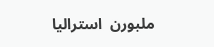ملبورن  استرالیا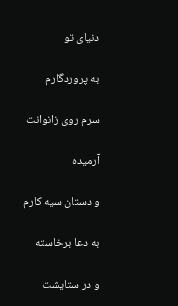دنیای تو

به پروردگارم

سرم روی زانوانت

آرمیده

و دستان سیه کارم

به دعا برخاسته

و در ستایشت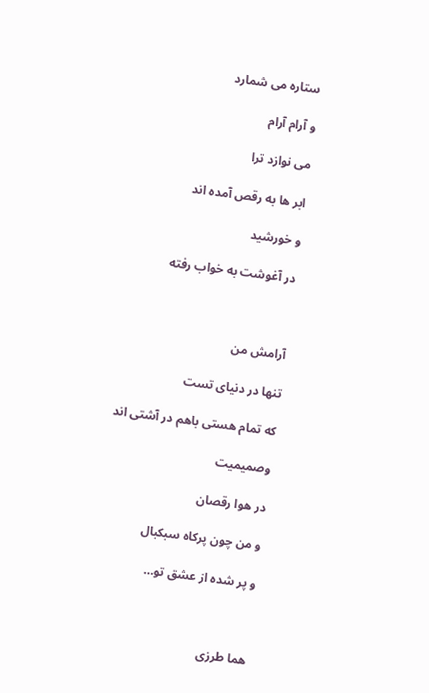ستاره می شمارد

و آرام آرام

می نوازد ترا

ابر ها به رقص آمده اند

و خورشید

در آغوشت به خواب رفته



آرامش من

تنها در دنیای تست

که تمام هستی باهم در آشتی اند

وصمیمیت

در هوا رقصان

و من چون پرکاه سبکبال

و پر شده از عشق تو…



هما طرزی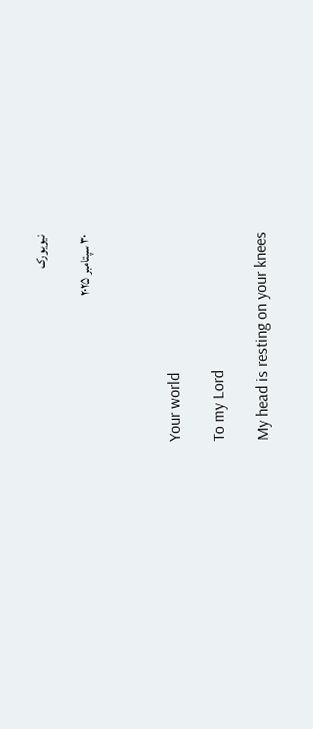نیویورک

۳۰ سپتامبر ۲۰۲۵



Your world

To my Lord

My head is resting on your knees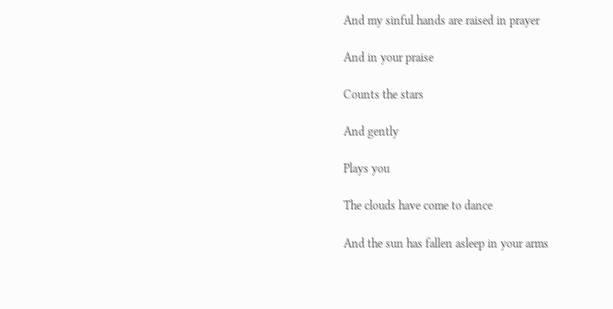And my sinful hands are raised in prayer

And in your praise

Counts the stars

And gently

Plays you

The clouds have come to dance

And the sun has fallen asleep in your arms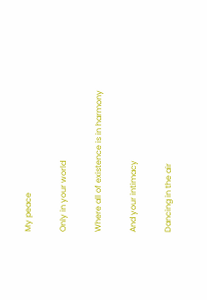My peace

Only in your world

Where all of existence is in harmony

And your intimacy

Dancing in the air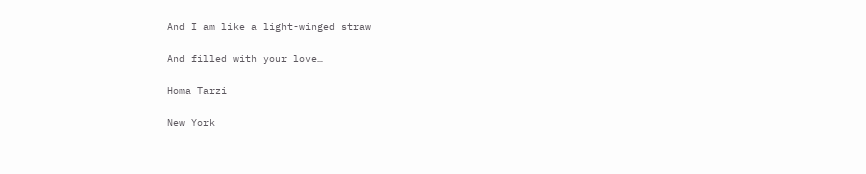And I am like a light-winged straw

And filled with your love…

Homa Tarzi

New York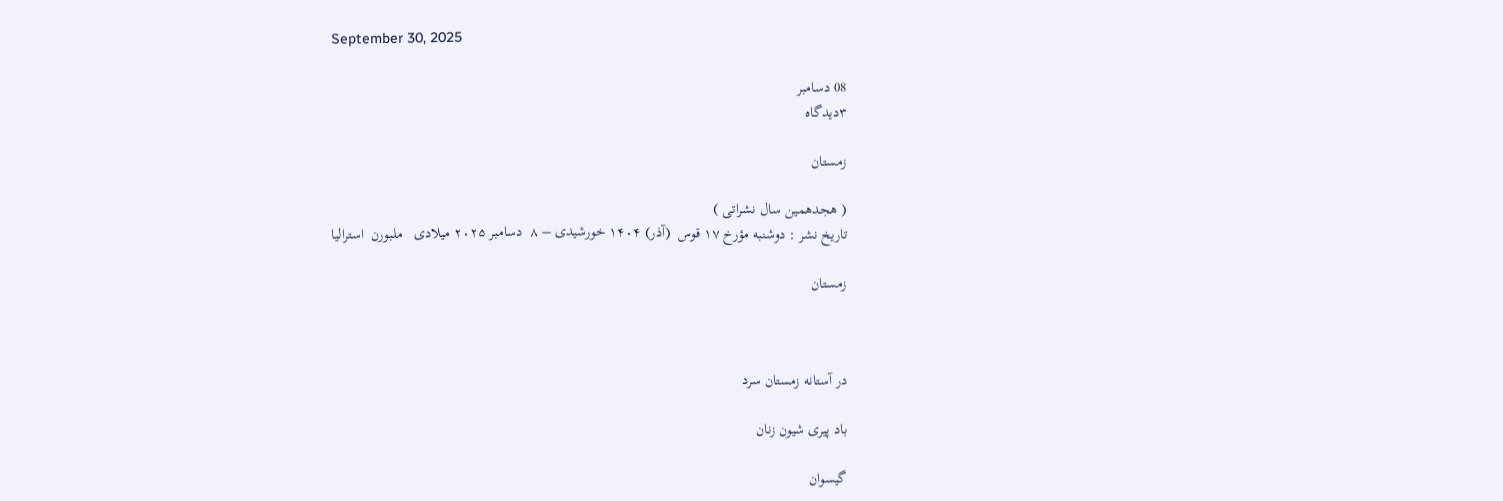September 30, 2025

08 دسامبر
۳دیدگاه

زمستان

( هجدهمین سال نشراتی )
تاریخ نشر : دوشنبه مؤرخ ۱۷ قوس  (آذر) ۱۴۰۴ خورشیدی – ۸  دسامبر ۲۰۲۵ میلادی   ملبورن  استرالیا

زمستان



در آستانه زمستان سرد

باد پیری شیون زنان

گیسوان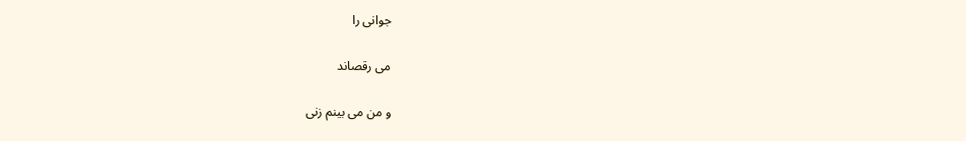جوانی را

می رقصاند

و من می بینم زنی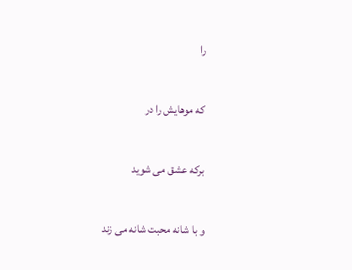را

که موهایش را در

برکه عشق می شوید

و با شانه محبت شانه می زند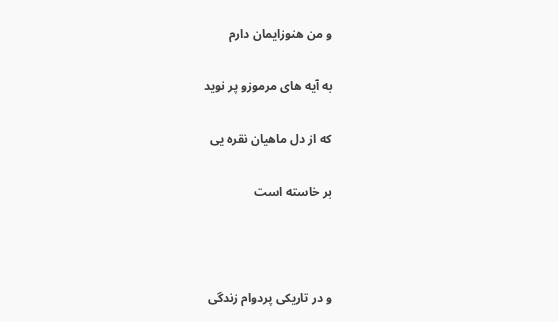و من هنوزایمان دارم

به آیه های مرموزو پر نوید

که از دل ماهیان نقره یی

بر خاسته است



و در تاریکی پردوام زندگی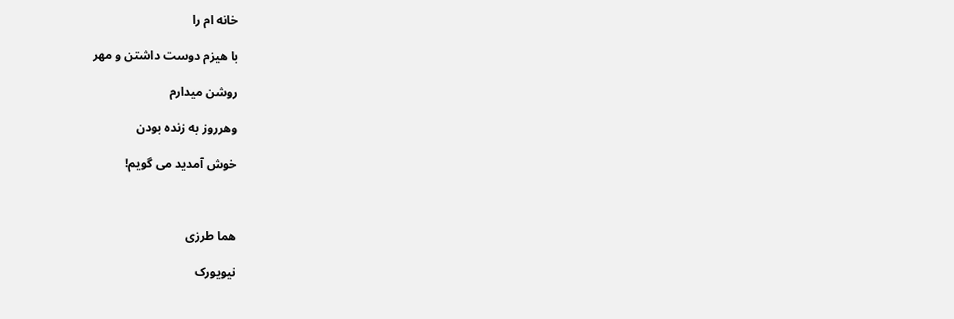خانه ام را

با هیزم دوست داشتن و مهر

روشن میدارم

وهرروز به زنده بودن

خوش آمدید می گویم!



هما طرزی

نیویورک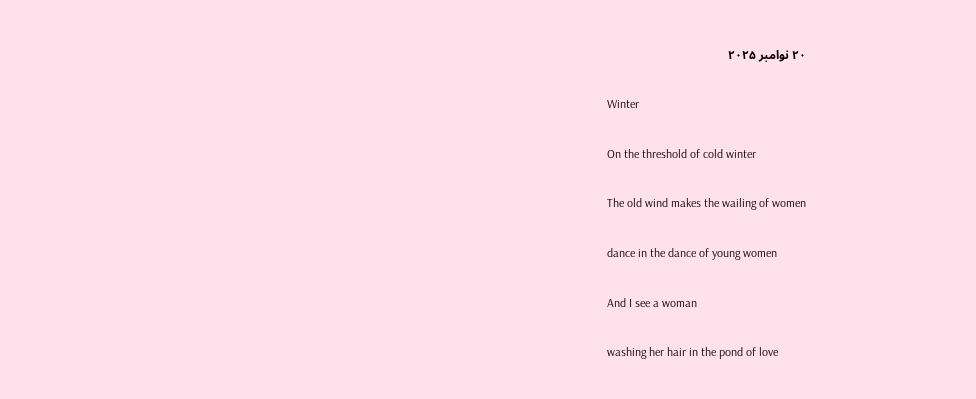۲۰ نوامبر ۲۰۲۵

Winter

On the threshold of cold winter

The old wind makes the wailing of women

dance in the dance of young women

And I see a woman

washing her hair in the pond of love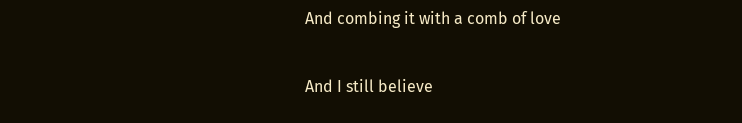And combing it with a comb of love

And I still believe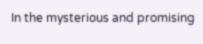In the mysterious and promising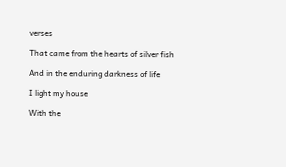verses

That came from the hearts of silver fish

And in the enduring darkness of life

I light my house

With the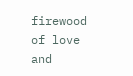firewood of love and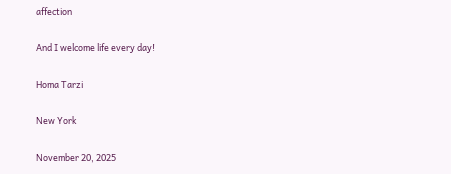affection

And I welcome life every day!

Homa Tarzi

New York

November 20, 2025